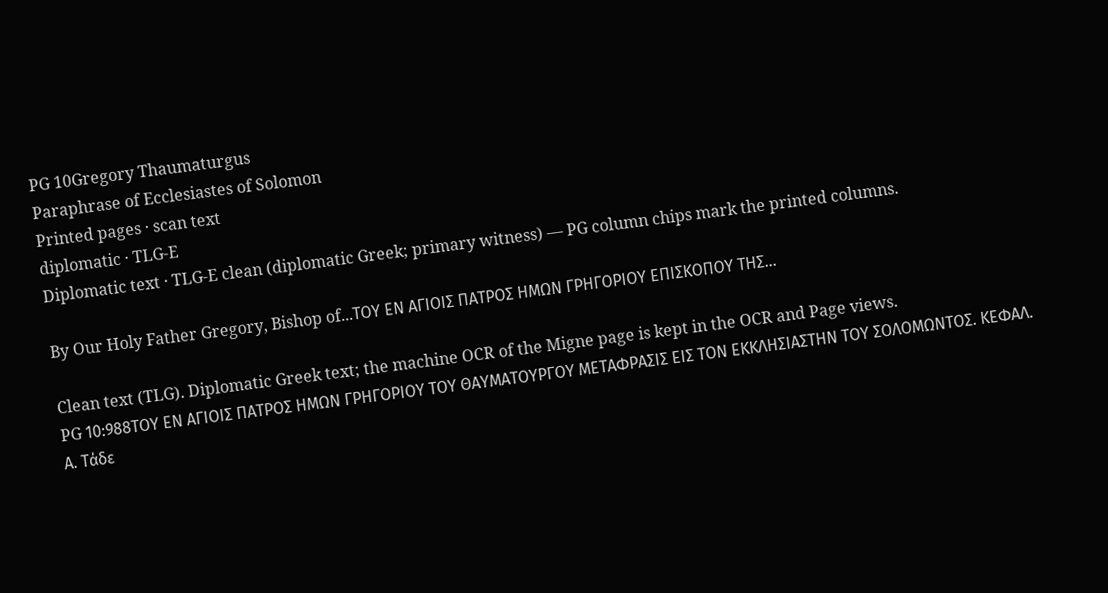PG 10Gregory Thaumaturgus
Paraphrase of Ecclesiastes of Solomon
Printed pages · scan text
diplomatic · TLG-E
Diplomatic text · TLG-E clean (diplomatic Greek; primary witness) — PG column chips mark the printed columns.

By Our Holy Father Gregory, Bishop of...ΤΟΥ ΕΝ ΑΓΙΟΙΣ ΠΑΤΡΟΣ ΗΜΩΝ ΓΡΗΓΟΡΙΟΥ ΕΠΙΣΚΟΠΟΥ ΤΗΣ…

Clean text (TLG). Diplomatic Greek text; the machine OCR of the Migne page is kept in the OCR and Page views.
PG 10:988ΤΟΥ ΕΝ ΑΓΙΟΙΣ ΠΑΤΡΟΣ ΗΜΩΝ ΓΡΗΓΟΡΙΟΥ ΤΟΥ ΘΑΥΜΑΤΟΥΡΓΟΥ ΜΕΤΑΦΡΑΣΙΣ ΕΙΣ ΤΟΝ ΕΚΚΛΗΣΙΑΣΤΗΝ ΤΟΥ ΣΟΛΟΜΩΝΤΟΣ. ΚΕΦΑΛ. Α. Τάδε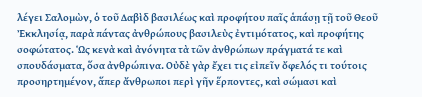λέγει Σαλομὼν, ὁ τοῦ Δαβὶδ βασιλέως καὶ προφήτου παῖς ἁπάσῃ τῇ τοῦ Θεοῦ Ἐκκλησίᾳ, παρὰ πάντας ἀνθρώπους βασιλεὺς ἐντιμότατος, καὶ προφήτης σοφώτατος. Ὡς κενὰ καὶ ἀνόνητα τὰ τῶν ἀνθρώπων πράγματά τε καὶ σπουδάσματα, ὅσα ἀνθρώπινα. Οὐδὲ γὰρ ἔχει τις εἰπεῖν ὄφελός τι τούτοις προσηρτημένον, ἅπερ ἄνθρωποι περὶ γῆν ἕρποντες, καὶ σώμασι καὶ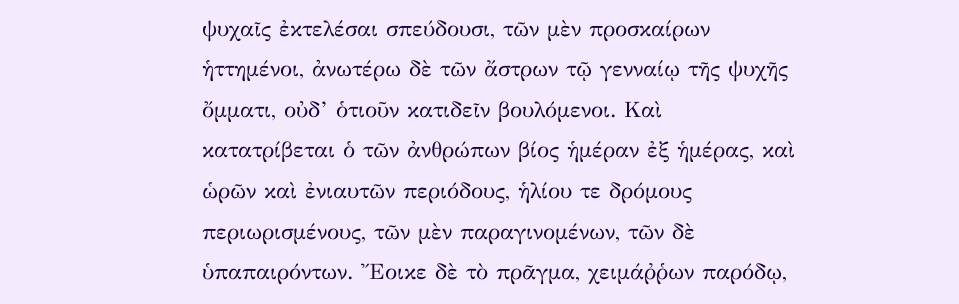ψυχαῖς ἐκτελέσαι σπεύδουσι, τῶν μὲν προσκαίρων ἡττημένοι, ἀνωτέρω δὲ τῶν ἄστρων τῷ γενναίῳ τῆς ψυχῆς ὄμματι, οὐδ’ ὁτιοῦν κατιδεῖν βουλόμενοι. Καὶ κατατρίβεται ὁ τῶν ἀνθρώπων βίος ἡμέραν ἐξ ἡμέρας, καὶ ὡρῶν καὶ ἐνιαυτῶν περιόδους, ἡλίου τε δρόμους περιωρισμένους, τῶν μὲν παραγινομένων, τῶν δὲ ὑπαπαιρόντων. Ἔοικε δὲ τὸ πρᾶγμα, χειμάῤῥων παρόδῳ,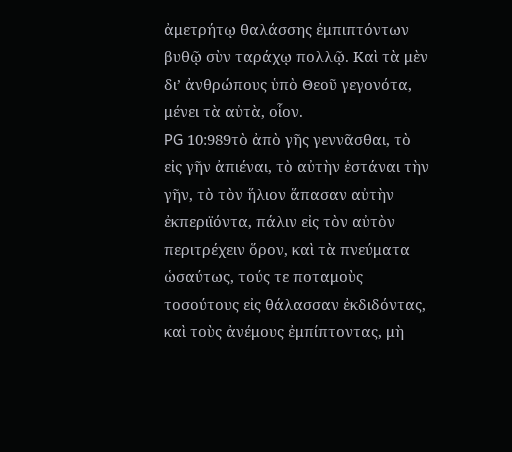ἀμετρήτῳ θαλάσσης ἐμπιπτόντων βυθῷ σὺν ταράχῳ πολλῷ. Καὶ τὰ μὲν δι’ ἀνθρώπους ὑπὸ Θεοῦ γεγονότα, μένει τὰ αὐτὰ, οἷον.
PG 10:989τὸ ἀπὸ γῆς γεννᾶσθαι, τὸ εἰς γῆν ἀπιέναι, τὸ αὐτὴν ἑστάναι τὴν γῆν, τὸ τὸν ἥλιον ἅπασαν αὐτὴν ἐκπεριϊόντα, πάλιν εἰς τὸν αὐτὸν περιτρέχειν ὅρον, καὶ τὰ πνεύματα ὡσαύτως, τούς τε ποταμοὺς τοσούτους εἰς θάλασσαν ἐκδιδόντας, καὶ τοὺς ἀνέμους ἐμπίπτοντας, μὴ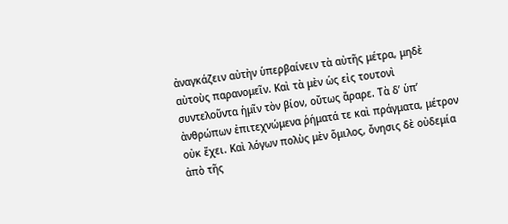ἀναγκάζειν αὐτὴν ὑπερβαίνειν τὰ αὐτῆς μέτρα, μηδὲ αὐτοὺς παρανομεῖν. Καὶ τὰ μὲν ὡς εἰς τουτονὶ συντελοῦντα ἡμῖν τὸν βίον, οὔτως ἄραρε. Τὰ δ’ ὑπ’ ἀνθρώπων ἐπιτεχνώμενα ῥήματά τε καὶ πράγματα, μέτρον οὐκ ἔχει. Καὶ λόγων πολὺς μὲν ὅμιλος, ὄνησις δὲ οὐδεμία ἀπὸ τῆς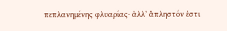πεπλανημένης φλυαρίας· ἀλλ’ ἄπληστόν ἐστι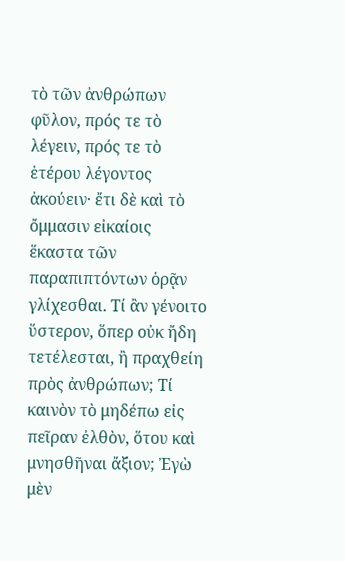τὸ τῶν ἀνθρώπων φῦλον, πρός τε τὸ λέγειν, πρός τε τὸ ἑτέρου λέγοντος ἀκούειν· ἔτι δὲ καὶ τὸ ὄμμασιν εἰκαίοις ἕκαστα τῶν παραπιπτόντων ὁρᾷν γλίχεσθαι. Τί ἂν γένοιτο ὕστερον, ὅπερ οὐκ ἤδη τετέλεσται, ἢ πραχθείη πρὸς ἀνθρώπων; Τί καινὸν τὸ μηδέπω εἰς πεῖραν ἐλθὸν, ὅτου καὶ μνησθῆναι ἄξιον; Ἐγὼ μὲν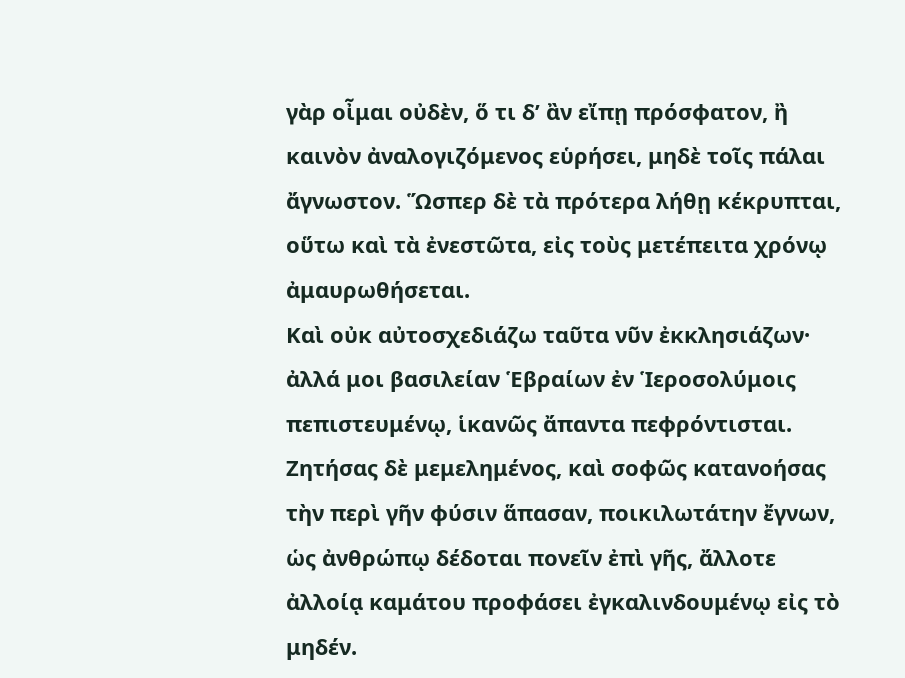γὰρ οἶμαι οὐδὲν, ὅ τι δ’ ἂν εἴπῃ πρόσφατον, ἢ καινὸν ἀναλογιζόμενος εὑρήσει, μηδὲ τοῖς πάλαι ἄγνωστον. Ὥσπερ δὲ τὰ πρότερα λήθῃ κέκρυπται, οὕτω καὶ τὰ ἐνεστῶτα, εἰς τοὺς μετέπειτα χρόνῳ ἀμαυρωθήσεται.
Καὶ οὐκ αὐτοσχεδιάζω ταῦτα νῦν ἐκκλησιάζων· ἀλλά μοι βασιλείαν Ἑβραίων ἐν Ἱεροσολύμοις πεπιστευμένῳ, ἱκανῶς ἄπαντα πεφρόντισται. Ζητήσας δὲ μεμελημένος, καὶ σοφῶς κατανοήσας τὴν περὶ γῆν φύσιν ἅπασαν, ποικιλωτάτην ἔγνων, ὡς ἀνθρώπῳ δέδοται πονεῖν ἐπὶ γῆς, ἄλλοτε ἀλλοίᾳ καμάτου προφάσει ἐγκαλινδουμένῳ εἰς τὸ μηδέν.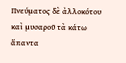Πνεύματος δὲ ἀλλοκότου καὶ μυσαροῦ τὰ κάτω ἅπαντα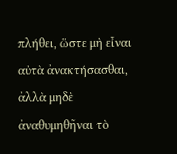πλήθει, ὥστε μὴ εἶναι αὐτὰ ἀνακτήσασθαι, ἀλλὰ μηδὲ ἀναθυμηθῆναι τὸ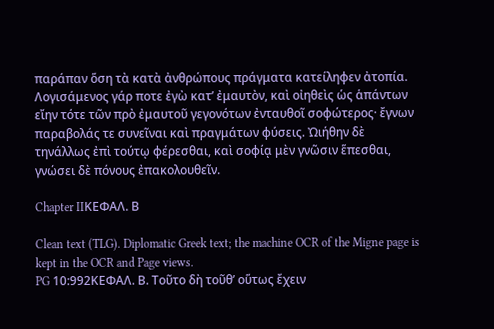παράπαν ὅση τὰ κατὰ ἀνθρώπους πράγματα κατείληφεν ἀτοπία. Λογισάμενος γάρ ποτε ἐγὼ κατ’ ἐμαυτὸν, καὶ οἰηθεὶς ὡς ἁπάντων εἴην τότε τῶν πρὸ ἐμαυτοῦ γεγονότων ἐνταυθοῖ σοφώτερος· ἔγνων παραβολάς τε συνεῖναι καὶ πραγμάτων φύσεις. Ὠιήθην δὲ τηνάλλως ἐπὶ τούτῳ φέρεσθαι, καὶ σοφίᾳ μὲν γνῶσιν ἕπεσθαι, γνώσει δὲ πόνους ἐπακολουθεῖν.

Chapter IIΚΕΦΑΛ. Β

Clean text (TLG). Diplomatic Greek text; the machine OCR of the Migne page is kept in the OCR and Page views.
PG 10:992ΚΕΦΑΛ. Β. Τοῦτο δὴ τοῦθ’ οὕτως ἔχειν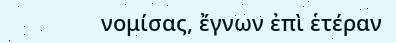νομίσας, ἔγνων ἐπὶ ἑτέραν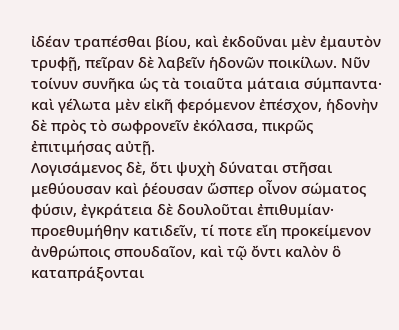ἰδέαν τραπέσθαι βίου, καὶ ἐκδοῦναι μὲν ἐμαυτὸν τρυφῇ, πεῖραν δὲ λαβεῖν ἡδονῶν ποικίλων. Νῦν τοίνυν συνῆκα ὡς τὰ τοιαῦτα μάταια σύμπαντα· καὶ γέλωτα μὲν εἰκῆ φερόμενον ἐπέσχον, ἡδονὴν δὲ πρὸς τὸ σωφρονεῖν ἐκόλασα, πικρῶς ἐπιτιμήσας αὐτῇ.
Λογισάμενος δὲ, ὅτι ψυχὴ δύναται στῆσαι μεθύουσαν καὶ ῥέουσαν ὥσπερ οἶνον σώματος φύσιν, ἐγκράτεια δὲ δουλοῦται ἐπιθυμίαν· προεθυμήθην κατιδεῖν, τί ποτε εἴη προκείμενον ἀνθρώποις σπουδαῖον, καὶ τῷ ὄντι καλὸν ὃ καταπράξονται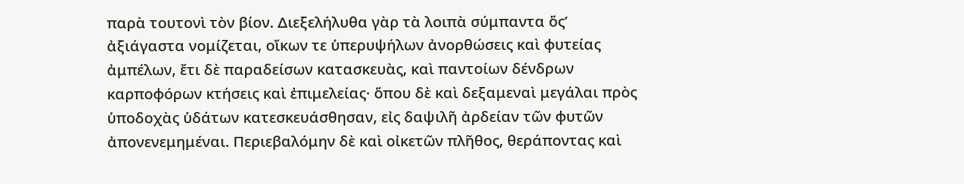παρὰ τουτονὶ τὸν βίον. Διεξελήλυθα γὰρ τὰ λοιπὰ σύμπαντα ὅς’ ἀξιάγαστα νομίζεται, οἴκων τε ὑπερυψήλων ἀνορθώσεις καὶ φυτείας ἀμπέλων, ἔτι δὲ παραδείσων κατασκευὰς, καὶ παντοίων δένδρων καρποφόρων κτήσεις καὶ ἐπιμελείας· ὅπου δὲ καὶ δεξαμεναὶ μεγάλαι πρὸς ὑποδοχὰς ὑδάτων κατεσκευάσθησαν, εἰς δαψιλῆ ἀρδείαν τῶν φυτῶν ἀπονενεμημέναι. Περιεβαλόμην δὲ καὶ οἰκετῶν πλῆθος, θεράποντας καὶ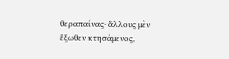θεραπαίνας· ἄλλους μὲν ἔξωθεν κτησάμενος,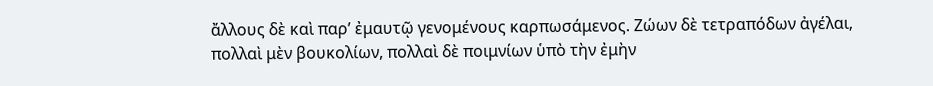ἄλλους δὲ καὶ παρ’ ἐμαυτῷ γενομένους καρπωσάμενος. Ζώων δὲ τετραπόδων ἀγέλαι, πολλαὶ μὲν βουκολίων, πολλαὶ δὲ ποιμνίων ὑπὸ τὴν ἐμὴν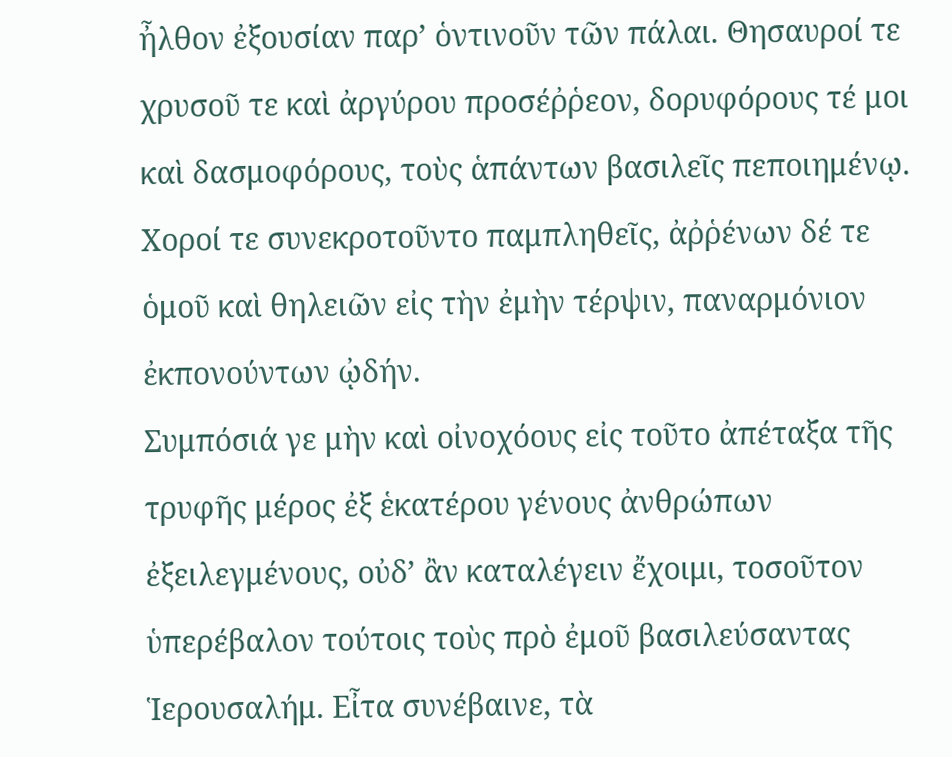ἦλθον ἐξουσίαν παρ’ ὁντινοῦν τῶν πάλαι. Θησαυροί τε χρυσοῦ τε καὶ ἀργύρου προσέῤῥεον, δορυφόρους τέ μοι καὶ δασμοφόρους, τοὺς ἁπάντων βασιλεῖς πεποιημένῳ. Χοροί τε συνεκροτοῦντο παμπληθεῖς, ἀῤῥένων δέ τε ὁμοῦ καὶ θηλειῶν εἰς τὴν ἐμὴν τέρψιν, παναρμόνιον ἐκπονούντων ᾠδήν.
Συμπόσιά γε μὴν καὶ οἰνοχόους εἰς τοῦτο ἀπέταξα τῆς τρυφῆς μέρος ἐξ ἑκατέρου γένους ἀνθρώπων ἐξειλεγμένους, οὐδ’ ἂν καταλέγειν ἔχοιμι, τοσοῦτον ὑπερέβαλον τούτοις τοὺς πρὸ ἐμοῦ βασιλεύσαντας Ἱερουσαλήμ. Εἶτα συνέβαινε, τὰ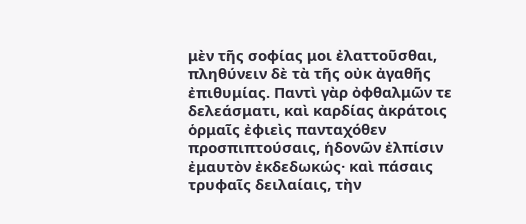μὲν τῆς σοφίας μοι ἐλαττοῦσθαι, πληθύνειν δὲ τὰ τῆς οὐκ ἀγαθῆς ἐπιθυμίας. Παντὶ γὰρ ὀφθαλμῶν τε δελεάσματι, καὶ καρδίας ἀκράτοις ὁρμαῖς ἐφιεὶς πανταχόθεν προσπιπτούσαις, ἡδονῶν ἐλπίσιν ἐμαυτὸν ἐκδεδωκώς· καὶ πάσαις τρυφαῖς δειλαίαις, τὴν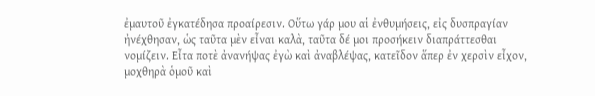ἐμαυτοῦ ἐγκατέδησα προαίρεσιν. Οὕτω γάρ μου αἱ ἐνθυμήσεις, εἰς δυσπραγίαν ἠνέχθησαν, ὡς ταῦτα μὲν εἶναι καλὰ, ταῦτα δέ μοι προσήκειν διαπράττεσθαι νομίζειν. Εἶτα ποτὲ ἀνανήψας ἐγὼ καὶ ἀναβλέψας, κατεῖδον ἅπερ ἐν χερσὶν εἶχον, μοχθηρὰ ὁμοῦ καὶ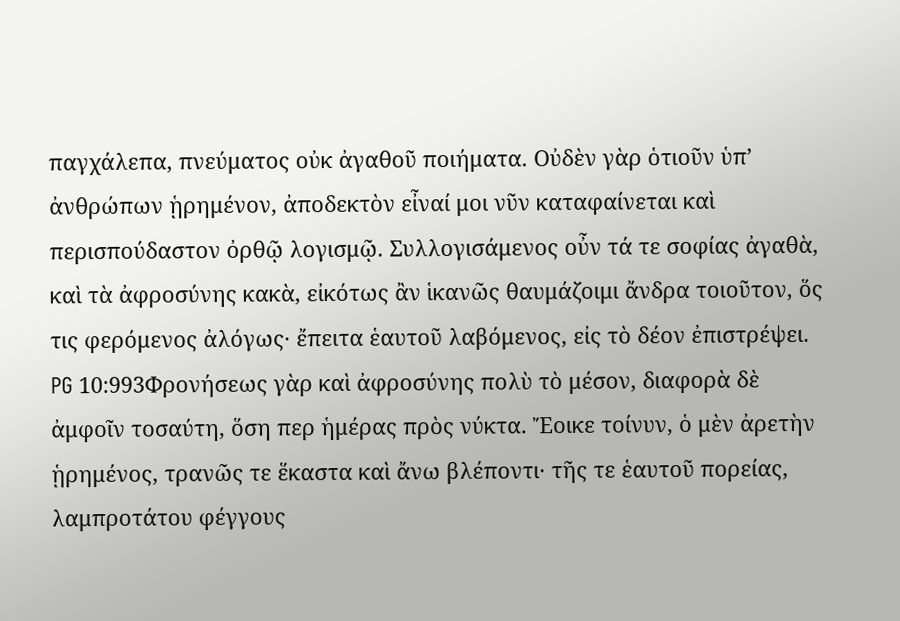παγχάλεπα, πνεύματος οὐκ ἀγαθοῦ ποιήματα. Οὐδὲν γὰρ ὁτιοῦν ὑπ’ ἀνθρώπων ᾑρημένον, ἀποδεκτὸν εἶναί μοι νῦν καταφαίνεται καὶ περισπούδαστον ὀρθῷ λογισμῷ. Συλλογισάμενος οὖν τά τε σοφίας ἀγαθὰ, καὶ τὰ ἀφροσύνης κακὰ, εἰκότως ἂν ἱκανῶς θαυμάζοιμι ἄνδρα τοιοῦτον, ὅς τις φερόμενος ἀλόγως· ἔπειτα ἑαυτοῦ λαβόμενος, εἰς τὸ δέον ἐπιστρέψει.
PG 10:993Φρονήσεως γὰρ καὶ ἀφροσύνης πολὺ τὸ μέσον, διαφορὰ δὲ ἀμφοῖν τοσαύτη, ὅση περ ἡμέρας πρὸς νύκτα. Ἔοικε τοίνυν, ὁ μὲν ἀρετὴν ᾑρημένος, τρανῶς τε ἕκαστα καὶ ἄνω βλέποντι· τῆς τε ἑαυτοῦ πορείας, λαμπροτάτου φέγγους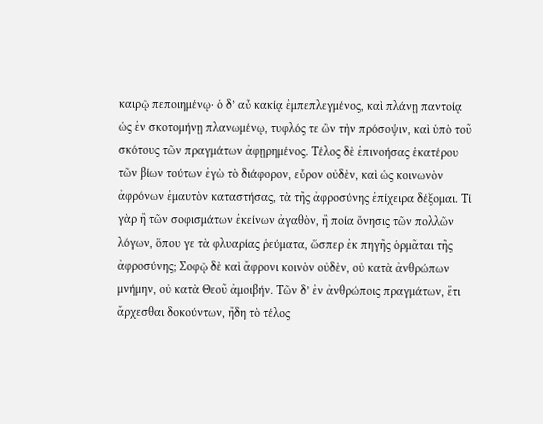καιρῷ πεποιημένῳ· ὁ δ’ αὖ κακίᾳ ἐμπεπλεγμένος, καὶ πλάνῃ παντοίᾳ ὡς ἐν σκοτομήνῃ πλανωμένῳ, τυφλός τε ὢν τὴν πρόσοψιν, καὶ ὑπὸ τοῦ σκότους τῶν πραγμάτων ἀφῃρημένος. Τέλος δὲ ἐπινοήσας ἑκατέρου τῶν βίων τούτων ἐγὼ τὸ διάφορον, εὗρον οὐδὲν, καὶ ὡς κοινωνὸν ἀφρόνων ἐμαυτὸν καταστήσας, τὰ τῆς ἀφροσύνης ἐπίχειρα δέξομαι. Τί γὰρ ἢ τῶν σοφισμάτων ἐκείνων ἀγαθὸν, ἢ ποία ὄνησις τῶν πολλῶν λόγων, ὅπου γε τὰ φλυαρίας ῥεύματα, ὥσπερ ἐκ πηγῆς ὁρμᾶται τῆς ἀφροσύνης; Σοφῷ δὲ καὶ ἄφρονι κοινὸν οὐδὲν, οὐ κατὰ ἀνθρώπων μνήμην, οὐ κατὰ Θεοῦ ἀμοιβήν. Τῶν δ’ ἐν ἀνθρώποις πραγμάτων, ἔτι ἄρχεσθαι δοκούντων, ἤδη τὸ τέλος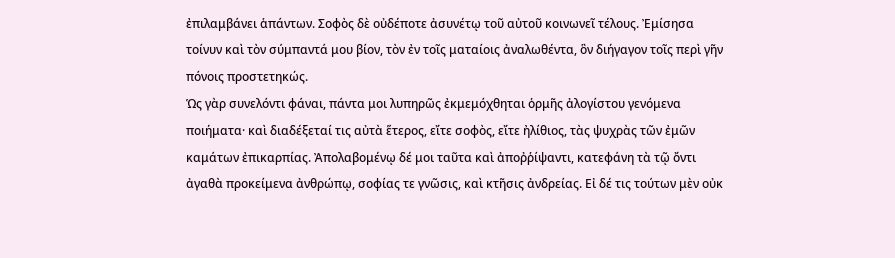ἐπιλαμβάνει ἁπάντων. Σοφὸς δὲ οὐδέποτε ἀσυνέτῳ τοῦ αὐτοῦ κοινωνεῖ τέλους. Ἐμίσησα τοίνυν καὶ τὸν σύμπαντά μου βίον, τὸν ἐν τοῖς ματαίοις ἀναλωθέντα, ὃν διήγαγον τοῖς περὶ γῆν πόνοις προστετηκώς.
Ὡς γὰρ συνελόντι φάναι, πάντα μοι λυπηρῶς ἐκμεμόχθηται ὁρμῆς ἀλογίστου γενόμενα ποιήματα· καὶ διαδέξεταί τις αὐτὰ ἕτερος, εἴτε σοφὸς, εἴτε ἠλίθιος, τὰς ψυχρὰς τῶν ἐμῶν καμάτων ἐπικαρπίας. Ἀπολαβομένῳ δέ μοι ταῦτα καὶ ἀποῤῥίψαντι, κατεφάνη τὰ τῷ ὄντι ἀγαθὰ προκείμενα ἀνθρώπῳ, σοφίας τε γνῶσις, καὶ κτῆσις ἀνδρείας. Εἰ δέ τις τούτων μὲν οὐκ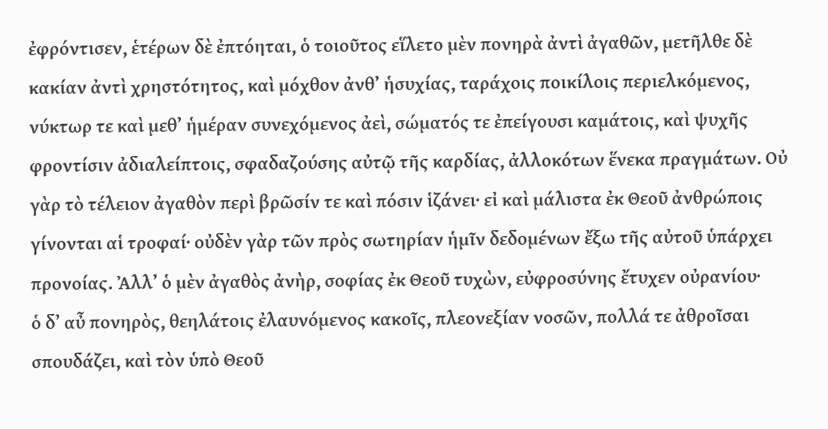ἐφρόντισεν, ἑτέρων δὲ ἐπτόηται, ὁ τοιοῦτος εἵλετο μὲν πονηρὰ ἀντὶ ἀγαθῶν, μετῆλθε δὲ κακίαν ἀντὶ χρηστότητος, καὶ μόχθον ἀνθ’ ἡσυχίας, ταράχοις ποικίλοις περιελκόμενος, νύκτωρ τε καὶ μεθ’ ἡμέραν συνεχόμενος ἀεὶ, σώματός τε ἐπείγουσι καμάτοις, καὶ ψυχῆς φροντίσιν ἀδιαλείπτοις, σφαδαζούσης αὐτῷ τῆς καρδίας, ἀλλοκότων ἕνεκα πραγμάτων. Οὐ γὰρ τὸ τέλειον ἀγαθὸν περὶ βρῶσίν τε καὶ πόσιν ἱζάνει· εἰ καὶ μάλιστα ἐκ Θεοῦ ἀνθρώποις γίνονται αἱ τροφαί· οὐδὲν γὰρ τῶν πρὸς σωτηρίαν ἡμῖν δεδομένων ἔξω τῆς αὐτοῦ ὑπάρχει προνοίας. Ἀλλ’ ὁ μὲν ἀγαθὸς ἀνὴρ, σοφίας ἐκ Θεοῦ τυχὼν, εὐφροσύνης ἔτυχεν οὐρανίου·
ὁ δ’ αὖ πονηρὸς, θεηλάτοις ἐλαυνόμενος κακοῖς, πλεονεξίαν νοσῶν, πολλά τε ἀθροῖσαι σπουδάζει, καὶ τὸν ὑπὸ Θεοῦ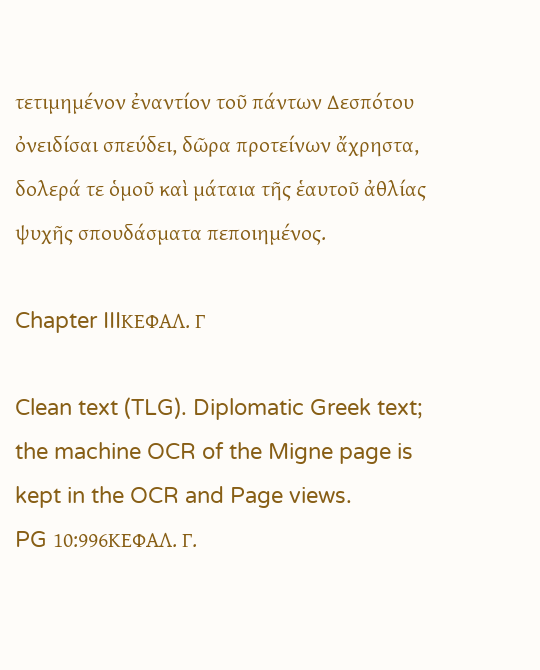τετιμημένον ἐναντίον τοῦ πάντων Δεσπότου ὀνειδίσαι σπεύδει, δῶρα προτείνων ἄχρηστα, δολερά τε ὁμοῦ καὶ μάταια τῆς ἑαυτοῦ ἀθλίας ψυχῆς σπουδάσματα πεποιημένος.

Chapter IIIΚΕΦΑΛ. Γ

Clean text (TLG). Diplomatic Greek text; the machine OCR of the Migne page is kept in the OCR and Page views.
PG 10:996ΚΕΦΑΛ. Γ.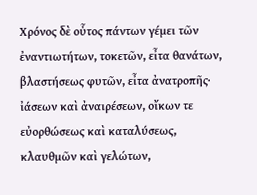Χρόνος δὲ οὗτος πάντων γέμει τῶν ἐναντιωτήτων, τοκετῶν, εἶτα θανάτων, βλαστήσεως φυτῶν, εἶτα ἀνατροπῆς· ἰάσεων καὶ ἀναιρέσεων, οἴκων τε εὐορθώσεως καὶ καταλύσεως, κλαυθμῶν καὶ γελώτων,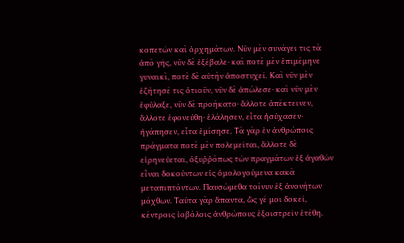κοπετῶν καὶ ὀρχημάτων. Νῦν μὲν συνάγει τις τὰ ἀπὸ γῆς, νῦν δὲ ἐξέβαλε· καὶ ποτὲ μὲν ἐπιμέμηνε γυναικὶ, ποτὲ δὲ αὐτὴν ἀποστυχεῖ. Καὶ νῦν μὲν ἐζήτησέ τις ὁτιοῦν, νῦν δὲ ἀπώλεσε· καὶ νῦν μὲν ἐφύλαξε, νῦν δὲ προήκατο· ἄλλοτε ἀπέκτεινεν, ἄλλοτε ἐφονεύθη· ἐλάλησεν, εἶτα ἡσύχασεν· ἠγάπησεν, εἶτα ἐμίσησε. Τὰ γὰρ ἐν ἀνθρώποις πράγματα ποτὲ μὲν πολεμεῖται, ἄλλοτε δὲ εἰρηνεύεται, ὀξυῤῥόπως τῶν πραγμάτων ἐξ ἀγαθῶν εἶναι δοκούντων εἰς ὁμολογούμενα κακὰ μεταπιπτόντων. Παυσώμεθα τοίνυν ἐξ ἀνονήτων μόχθων. Ταῦτα γὰρ ἅπαντα, ὥς γέ μοι δοκεῖ, κέντροις ἰοβόλοις ἀνθρώπους ἐξοιστρεῖν ἐτέθη.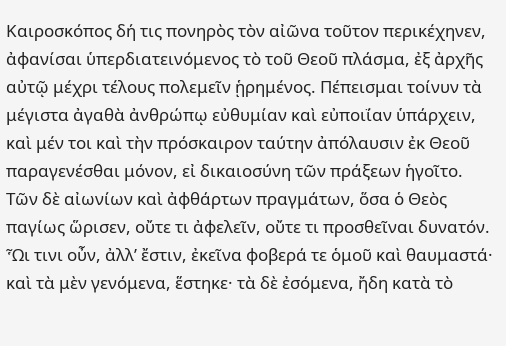Καιροσκόπος δή τις πονηρὸς τὸν αἰῶνα τοῦτον περικέχηνεν, ἀφανίσαι ὑπερδιατεινόμενος τὸ τοῦ Θεοῦ πλάσμα, ἐξ ἀρχῆς αὐτῷ μέχρι τέλους πολεμεῖν ᾑρημένος. Πέπεισμαι τοίνυν τὰ μέγιστα ἀγαθὰ ἀνθρώπῳ εὐθυμίαν καὶ εὐποιί̈αν ὑπάρχειν, καὶ μέν τοι καὶ τὴν πρόσκαιρον ταύτην ἀπόλαυσιν ἐκ Θεοῦ παραγενέσθαι μόνον, εἰ δικαιοσύνη τῶν πράξεων ἡγοῖτο. Τῶν δὲ αἰωνίων καὶ ἀφθάρτων πραγμάτων, ὅσα ὁ Θεὸς παγίως ὥρισεν, οὔτε τι ἀφελεῖν, οὔτε τι προσθεῖναι δυνατόν. Ὧι τινι οὖν, ἀλλ’ ἔστιν, ἐκεῖνα φοβερά τε ὁμοῦ καὶ θαυμαστά· καὶ τὰ μὲν γενόμενα, ἕστηκε· τὰ δὲ ἐσόμενα, ἤδη κατὰ τὸ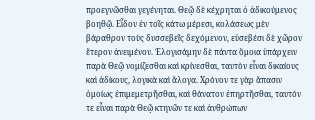προεγνῶσθαι γεγένηται. Θεῷ δὲ κέχρηται ὁ ἀδικούμενος βοηθῷ. Εἶδον ἐν τοῖς κάτω μέρεσι, κολάσεως μὲν βάραθρον τοὺς δυσσεβεῖς δεχόμενον, εὐσεβέσι δὲ χῶρον ἕτερον ἀνειμένον. Ἐλογισάμην δὲ πάντα ὅμοια ὑπάρχειν παρὰ Θεῷ νομίζεσθαι καὶ κρίνεσθαι, ταυτὸν εἶναι δικαίους καὶ ἀδίκους, λογικὰ καὶ ἄλογα. Χρόνον τε γὰρ ἅπασιν ὁμοίως ἐπιμεμετρῆσθαι, καὶ θάνατον ἐπηρτῆσθαι, ταυτόν τε εἶναι παρὰ Θεῷ κτηνῶν τε καὶ ἀνθρώπων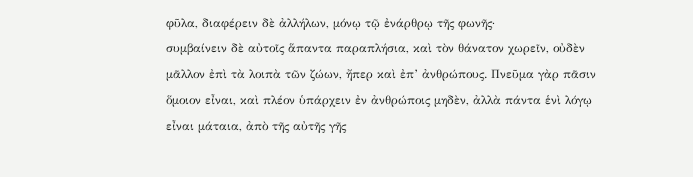φῦλα, διαφέρειν δὲ ἀλλήλων, μόνῳ τῷ ἐνάρθρῳ τῆς φωνῆς·
συμβαίνειν δὲ αὐτοῖς ἅπαντα παραπλήσια, καὶ τὸν θάνατον χωρεῖν, οὐδὲν μᾶλλον ἐπὶ τὰ λοιπὰ τῶν ζώων, ἤπερ καὶ ἐπ’ ἀνθρώπους. Πνεῦμα γὰρ πᾶσιν ὅμοιον εἶναι, καὶ πλέον ὑπάρχειν ἐν ἀνθρώποις μηδὲν, ἀλλὰ πάντα ἑνὶ λόγῳ εἶναι μάταια, ἀπὸ τῆς αὐτῆς γῆς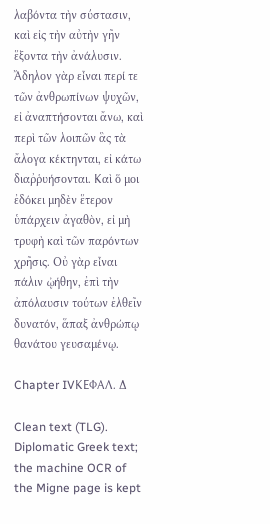λαβόντα τὴν σύστασιν, καὶ εἰς τὴν αὐτὴν γῆν ἕξοντα τὴν ἀνάλυσιν. Ἄδηλον γὰρ εἶναι περί τε τῶν ἀνθρωπίνων ψυχῶν, εἰ ἀναπτήσονται ἄνω, καὶ περὶ τῶν λοιπῶν ἃς τὰ ἄλογα κέκτηνται, εἰ κάτω διαῤῥυήσονται. Καὶ ὅ μοι ἐδόκει μηδὲν ἕτερον ὑπάρχειν ἀγαθὸν, εἰ μὴ τρυφὴ καὶ τῶν παρόντων χρῆσις. Οὐ γὰρ εἶναι πάλιν ᾠήθην, ἐπὶ τὴν ἀπόλαυσιν τούτων ἐλθεῖν δυνατόν, ἅπαξ ἀνθρώπῳ θανάτου γευσαμένῳ.

Chapter IVΚΕΦΑΛ. Δ

Clean text (TLG). Diplomatic Greek text; the machine OCR of the Migne page is kept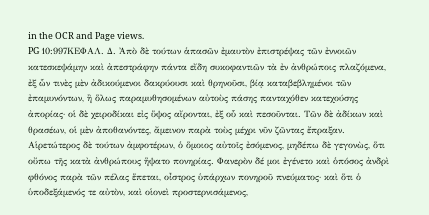in the OCR and Page views.
PG 10:997ΚΕΦΑΛ. Δ. Ἀπὸ δὲ τούτων ἁπασῶν ἐμαυτὸν ἐπιστρέψας τῶν ἐννοιῶν κατεσκεψάμην καὶ ἀπεστράφην πάντα εἴδη συκοφαντιῶν τὰ ἐν ἀνθρώποις πλαζόμενα, ἐξ ὧν τινὲς μὲν ἀδικούμενοι δακρύουσι καὶ θρηνοῦσι, βίᾳ καταβεβλημένοι τῶν ἐπαμυνόντων, ἢ ὅλως παραμυθησομένων αὐτοὺς πάσης πανταχόθεν κατεχούσης ἀπορίας· οἱ δὲ χειροδίκαι εἰς ὕψος αἴρονται, ἐξ οὗ καὶ πεσοῦνται. Τῶν δὲ ἀδίκων καὶ θρασέων, οἱ μὲν ἀποθανόντες, ἄμεινον παρὰ τοὺς μέχρι νῦν ζῶντας ἔπραξαν.
Αἱρετώτερος δὲ τούτων ἀμφοτέρων, ὁ ὅμοιος αὐτοῖς ἐσόμενος, μηδέπω δὲ γεγονὼς, ὅτι οὔπω τῆς κατὰ ἀνθρώπους ἥψατο πονηρίας. Φανερὸν δέ μοι ἐγένετο καὶ ὁπόσος ἀνδρὶ φθόνος παρὰ τῶν πέλας ἕπεται, οἶστρος ὑπάρχων πονηροῦ πνεύματος· καὶ ὅτι ὁ ὑποδεξάμενός τε αὐτὸν, καὶ οἱονεὶ προστερνισάμενος,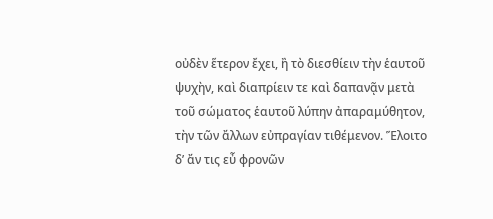οὐδὲν ἕτερον ἔχει, ἢ τὸ διεσθίειν τὴν ἑαυτοῦ ψυχὴν, καὶ διαπρίειν τε καὶ δαπανᾷν μετὰ τοῦ σώματος ἑαυτοῦ λύπην ἀπαραμύθητον, τὴν τῶν ἄλλων εὐπραγίαν τιθέμενον. Ἕλοιτο δ’ ἄν τις εὖ φρονῶν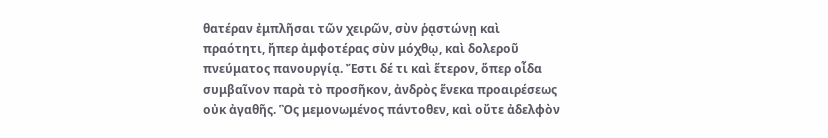θατέραν ἐμπλῆσαι τῶν χειρῶν, σὺν ῥᾳστώνῃ καὶ πραότητι, ἤπερ ἀμφοτέρας σὺν μόχθῳ, καὶ δολεροῦ πνεύματος πανουργίᾳ. Ἔστι δέ τι καὶ ἕτερον, ὅπερ οἶδα συμβαῖνον παρὰ τὸ προσῆκον, ἀνδρὸς ἕνεκα προαιρέσεως οὐκ ἀγαθῆς. Ὃς μεμονωμένος πάντοθεν, καὶ οὔτε ἀδελφὸν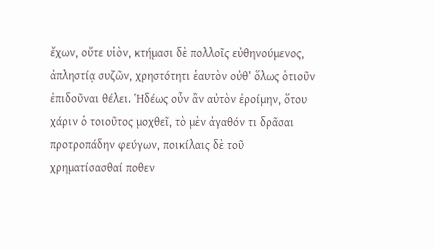ἔχων, οὔτε υἱὸν, κτήμασι δὲ πολλοῖς εὐθηνούμενος, ἀπληστίᾳ συζῶν, χρηστότητι ἑαυτὸν οὐθ’ ὅλως ὁτιοῦν ἐπιδοῦναι θέλει. Ἡδέως οὖν ἂν αὐτὸν ἐροίμην, ὅτου χάριν ὁ τοιοῦτος μοχθεῖ, τὸ μὲν ἀγαθόν τι δρᾶσαι προτροπάδην φεύγων, ποικίλαις δὲ τοῦ χρηματίσασθαί ποθεν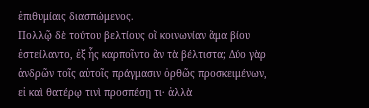ἐπιθυμίαις διασπώμενος.
Πολλῷ δὲ τούτου βελτίους οἳ κοινωνίαν ἅμα βίου ἐστείλαντο, ἐξ ἧς καρποῖντο ἂν τὰ βέλτιστα; Δύο γὰρ ἀνδρῶν τοῖς αὐτοῖς πράγμασιν ὀρθῶς προσκειμένων, εἰ καὶ θατέρῳ τινὶ προσπέσῃ τι· ἀλλὰ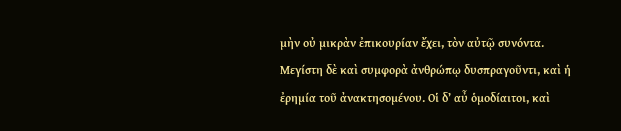μὴν οὐ μικρὰν ἐπικουρίαν ἔχει, τὸν αὐτῷ συνόντα. Μεγίστη δὲ καὶ συμφορὰ ἀνθρώπῳ δυσπραγοῦντι, καὶ ἡ ἐρημία τοῦ ἀνακτησομένου. Οἱ δ’ αὖ ὁμοδίαιτοι, καὶ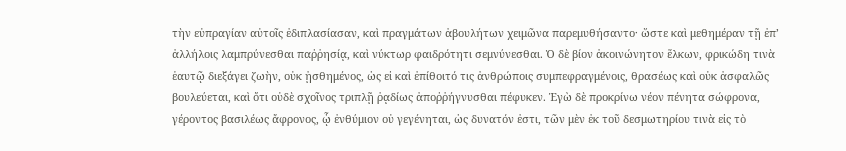τὴν εὐπραγίαν αὐτοῖς ἐδιπλασίασαν, καὶ πραγμάτων ἀβουλήτων χειμῶνα παρεμυθήσαντο· ὥστε καὶ μεθημέραν τῇ ἐπ’ ἀλλήλοις λαμπρύνεσθαι παῤῥησίᾳ, καὶ νύκτωρ φαιδρότητι σεμνύνεσθαι. Ὁ δὲ βίον ἀκοινώνητον ἕλκων, φρικώδη τινὰ ἑαυτῷ διεξάγει ζωὴν, οὐκ ᾐσθημένος, ὡς εἰ καὶ ἐπίθοιτό τις ἀνθρώποις συμπεφραγμένοις, θρασέως καὶ οὐκ ἀσφαλῶς βουλεύεται, καὶ ὄτι οὐδὲ σχοῖνος τριπλῇ ῥᾳδίως ἀποῤῥήγνυσθαι πέφυκεν. Ἐγὼ δὲ προκρίνω νέον πένητα σώφρονα, γέροντος βασιλέως ἄφρονος, ᾧ ἐνθύμιον οὐ γεγένηται, ὡς δυνατόν ἐστι, τῶν μὲν ἐκ τοῦ δεσμωτηρίου τινὰ εἰς τὸ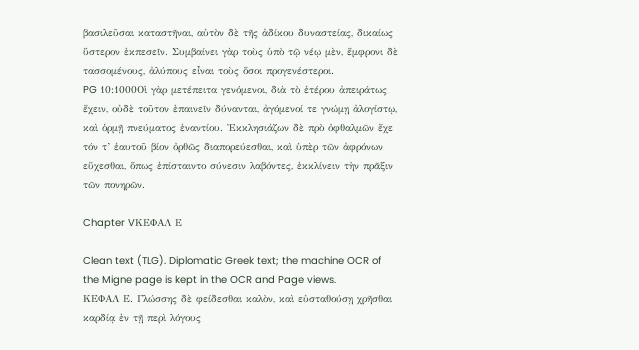βασιλεῦσαι καταστῆναι, αὐτὸν δὲ τῆς ἀδίκου δυναστείας, δικαίως ὕστερον ἐκπεσεῖν. Συμβαίνει γὰρ τοὺς ὑπὸ τῷ νέῳ μὲν, ἔμφρονι δὲ τασσομένους, ἀλύπους εἶναι τοὺς ὅσοι προγενέστεροι.
PG 10:1000Οἱ γὰρ μετέπειτα γενόμενοι, διὰ τὸ ἑτέρου ἀπειράτως ἔχειν, οὐδὲ τοῦτον ἐπαινεῖν δύνανται, ἀγόμενοί τε γνώμῃ ἀλογίστῳ, καὶ ὁρμῇ πνεύματος ἐναντίου. Ἐκκλησιάζων δὲ πρὸ ὀφθαλμῶν ἔχε τόν τ’ ἑαυτοῦ βίον ὀρθῶς διαπορεύεσθαι, καὶ ὑπὲρ τῶν ἀφρόνων εὔχεσθαι, ὅπως ἐπίσταιντο σύνεσιν λαβόντες, ἐκκλίνειν τὴν πρᾶξιν τῶν πονηρῶν.

Chapter VΚΕΦΑΛ Ε

Clean text (TLG). Diplomatic Greek text; the machine OCR of the Migne page is kept in the OCR and Page views.
ΚΕΦΑΛ Ε. Γλώσσης δὲ φείδεσθαι καλὸν, καὶ εὐσταθούσῃ χρῆσθαι καρδίᾳ ἐν τῇ περὶ λόγους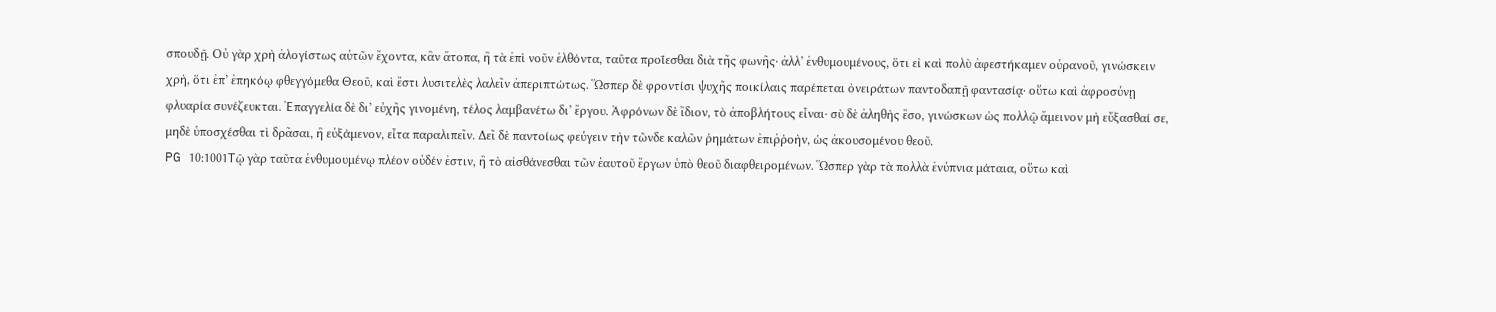σπουδῇ. Οὐ γὰρ χρὴ ἀλογίστως αὐτῶν ἔχοντα, κἂν ἄτοπα, ἢ τὰ ἐπὶ νοῦν ἐλθόντα, ταῦτα προί̈εσθαι διὰ τῆς φωνῆς· ἀλλ’ ἐνθυμουμένους, ὅτι εἰ καὶ πολὺ ἀφεστήκαμεν οὐρανοῦ, γινώσκειν χρὴ, ὅτι ἐπ’ ἐπηκόῳ φθεγγόμεθα Θεοῦ, καὶ ἔστι λυσιτελὲς λαλεῖν ἀπεριπτώτως. Ὥσπερ δὲ φροντίσι ψυχῆς ποικίλαις παρέπεται ὀνειράτων παντοδαπῇ φαντασίᾳ· οὕτω καὶ ἀφροσύνῃ φλυαρία συνέζευκται. Ἐπαγγελία δὲ δι’ εὐχῆς γινομένη, τέλος λαμβανέτω δι’ ἔργου. Ἀφρόνων δὲ ἴδιον, τὸ ἀποβλήτους εἶναι· σὺ δὲ ἀληθὴς ἔσο, γινώσκων ὡς πολλῷ ἄμεινον μὴ εὔξασθαί σε, μηδὲ ὑποσχέσθαι τὶ δρᾶσαι, ἢ εὐξάμενον, εἶτα παραλιπεῖν. Δεῖ δὲ παντοίως φεύγειν τὴν τῶνδε καλῶν ῥημάτων ἐπιῤῥοὴν, ὡς ἀκουσομένου θεοῦ.
PG 10:1001Τῷ γὰρ ταῦτα ἐνθυμουμένῳ πλέον οὐδέν ἐστιν, ἢ τὸ αἰσθάνεσθαι τῶν ἑαυτοῦ ἔργων ὑπὸ θεοῦ διαφθειρομένων. Ὥσπερ γὰρ τὰ πολλὰ ἐνύπνια μάταια, οὕτω καὶ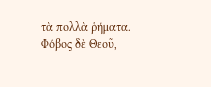τὰ πολλὰ ῥήματα. Φόβος δὲ Θεοῦ,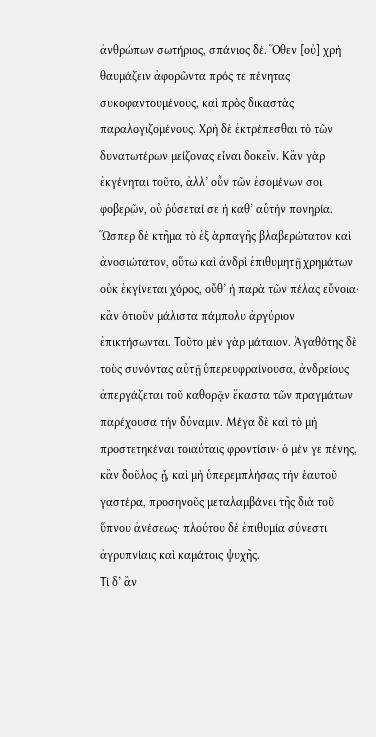ἀνθρώπων σωτήριος, σπάνιος δέ. Ὅθεν [οὐ] χρὴ θαυμάζειν ἀφορῶντα πρός τε πένητας συκοφαντουμένους, καὶ πρὸς δικαστὰς παραλογιζομένους. Χρὴ δὲ ἐκτρέπεσθαι τὸ τῶν δυνατωτέρων μείζονας εἶναι δοκεῖν. Κἂν γὰρ ἐκγένηται τοῦτο, ἀλλ’ οὖν τῶν ἐσομένων σοι φοβερῶν, οὐ ῥύσεταί σε ἡ καθ’ αὑτὴν πονηρία. Ὥσπερ δὲ κτῆμα τὸ ἐξ ἁρπαγῆς βλαβερώτατον καὶ ἀνοσιώτατον, οὕτω καὶ ἀνδρὶ ἐπιθυμητῇ χρημάτων οὐκ ἐκγίνεται χόρος, οὔθ’ ἡ παρὰ τῶν πέλας εὔνοια· κἂν ὁτιοῦν μάλιστα πάμπολυ ἀργύριον ἐπικτήσωνται. Τοῦτο μὲν γὰρ μάταιον. Ἀγαθότης δὲ τοὺς συνόντας αὐτῇ ὑπερευφραίνουσα, ἀνδρείους ἀπεργάζεται τοῦ καθορᾷν ἕκαστα τῶν πραγμάτων παρέχουσα τὴν δύναμιν. Μέγα δὲ καὶ τὸ μὴ προστετηκέναι τοιαύταις φροντίσιν· ὁ μέν γε πένης, κἂν δοῦλος ᾖ, καὶ μὴ ὑπερεμπλήσας τὴν ἑαυτοῦ γαστέρα, προσηνοῦς μεταλαμβάνει τῆς διὰ τοῦ ὕπνου ἀνέσεως· πλούτου δὲ ἐπιθυμία σύνεστι ἀγρυπνίαις καὶ καμάτοις ψυχῆς.
Τί δ’ ἂν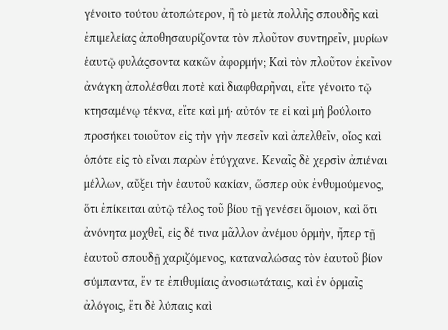γένοιτο τούτου ἀτοπώτερον, ἢ τὸ μετὰ πολλῆς σπουδῆς καὶ ἐπιμελείας ἀποθησαυρίζοντα τὸν πλοῦτον συντηρεῖν, μυρίων ἑαυτῷ φυλάςσοντα κακῶν ἀφορμήν; Καὶ τὸν πλοῦτον ἐκεῖνον ἀνάγκη ἀπολέσθαι ποτὲ καὶ διαφθαρῆναι, εἴτε γένοιτο τῷ κτησαμένῳ τέκνα, εἴτε καὶ μή· αὐτόν τε εἰ καὶ μὴ βούλοιτο προσήκει τοιοῦτον εἰς τὴν γὴν πεσεῖν καὶ ἀπελθεῖν, οἷος καὶ ὁπότε εἰς τὸ εἶναι παρὼν ἐτύγχανε. Κεναῖς δὲ χερσὶν ἀπιέναι μέλλων, αὔξει τὴν ἑαυτοῦ κακίαν, ὥσπερ οὐκ ἐνθυμούμενος, ὅτι ἐπίκειται αὐτῷ τέλος τοῦ βίου τῇ γενέσει ὅμοιον, καὶ ὅτι ἀνόνητα μοχθεῖ, εἰς δέ τινα μᾶλλον ἀνέμου ὁρμὴν, ἤπερ τῇ ἑαυτοῦ σπουδῇ χαριζόμενος, καταναλώσας τὸν ἑαυτοῦ βίον σύμπαντα, ἔν τε ἐπιθυμίαις ἀνοσιωτάταις, καὶ ἐν ὁρμαῖς ἀλόγοις, ἔτι δὲ λύπαις καὶ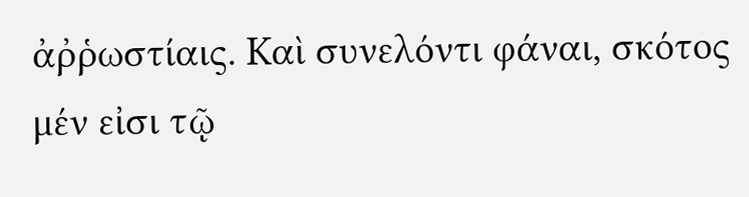ἀῤῥωστίαις. Καὶ συνελόντι φάναι, σκότος μέν εἰσι τῷ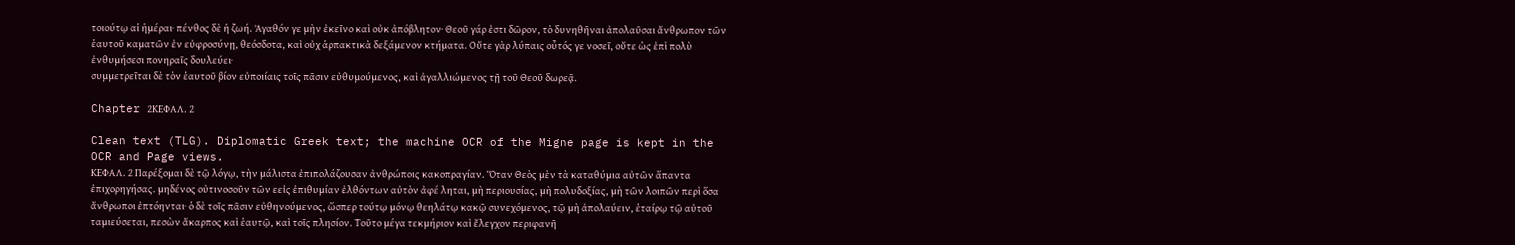τοιούτῳ αἱ ἡμέραι· πένθος δὲ ἡ ζωή. Ἀγαθόν γε μὴν ἐκεῖνο καὶ οὐκ ἀπόβλητον· Θεοῦ γάρ ἐστι δῶρον, τὸ δυνηθῆναι ἀπολαῦσαι ἄνθρωπον τῶν ἑαυτοῦ καματῶν ἐν εὐφροσύνῃ, θεόσδοτα, καὶ οὐχ ἁρπακτικὰ δεξάμενον κτήματα. Οὔτε γὰρ λύπαις οὖτός γε νοσεῖ, οὔτε ὡς ἐπὶ πολὺ ἐνθυμήσεσι πονηραῖς δουλεύει·
συμμετρεῖται δὲ τὸν ἑαυτοῦ βίον εὐποιίαις τοῖς πᾶσιν εὐθυμούμενος, καὶ ἀγαλλιώμενος τῇ τοῦ Θεοῦ δωρεᾷ.

Chapter 2ΚΕΦΑΛ. 2

Clean text (TLG). Diplomatic Greek text; the machine OCR of the Migne page is kept in the OCR and Page views.
ΚΕΦΑΛ. 2 Παρέξομαι δὲ τῷ λόγῳ, τὴν μάλιστα ἐπιπολάζουσαν ἀνθρώποις κακοπραγίαν. Ὅταν Θεὸς μὲν τὰ καταθύμια αὐτῶν ἅπαντα ἐπιχορηγήσας. μηδένος οὐτινοσοῦν τῶν εεἰς ἐπιθυμίαν ἐλθόντων αὐτὸν ἀφέ ληται, μὴ περιουσίας, μὴ πολυδοξίας, μὴ τῶν λοιπῶν περὶ ὅσα ἄνθρωποι ἐπτόηνται· ὁ δὲ τοῖς πᾶσιν εὐθηνούμενος, ὥσπερ τούτῳ μόνῳ θεηλάτῳ κακῷ συνεχόμενος, τῷ μὴ ἀπολαύειν, ἑταίρῳ τῷ αὐτοῦ ταμιεύσεται, πεσὼν ἄκαρπος καὶ ἑαυτῷ, καὶ τοῖς πλησίον. Τοῦτο μέγα τεκμήριον καὶ ἔλεγχον περιφανῆ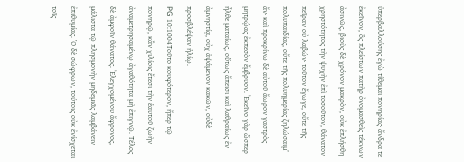ὑπερβαλλούσης ἐγὼ τίθεμαι πονηρίας· ἄνδρα τε ἐκεῖνον, ὃς πλείστων πατὴρ ὀνομασθεὶς τέκνων ἀσινῶς, βιοὺς δὲ χρόνον μακρὸν, οὐκ ἐπλήσθη χρηστότητος τὴν ψυχὴν ἐπὶ τοσοῦτον, θάνατον πεῖραν οὐ λαβών· τοῦτον ἔγωγε, οὔτε τῆς πολυπαιδίας, οὔτε τῆς πολυημερίας ζηλώσαιμ’ ἄν· καὶ προκρίνω δὲ αὐτοῦ ἄωρον γαστρὸς μητρῴας ἐκπεσὸν ἔμβρυον. Ἐκεῖνο γὰρ ὥσπερ ἦλθε ματαίως, οὕτως ἄπεισι καὶ λαθραίως ἐν ἀμνηστίᾳ, οὐχ ἁψάμενον κακῶν, οὐδὲ προσβλέψαν ἡλίῳ.
PG 10:1004Τοῦτο κουφότερον, ἤπερ τῷ πονηρῷ, κἂν χιλίοις ἔτεσι τὴν ἑαυτοῦ ζωὴν ἀναμετρησαμένῳ ἀγαθότητα μὴ ἐπιγνῷ. Τέλος δὲ ἀμφοῖν θάνατος. Ἐλεγχομένου ἄφρονος, μάλιστα τῷ πλησμονὴν μηδεμιᾶς λαμβάνειν ἐπιθυμίας. Ὁ δὲ σώφρων, τούτοις οὐκ ἐνίσχεται τοῖς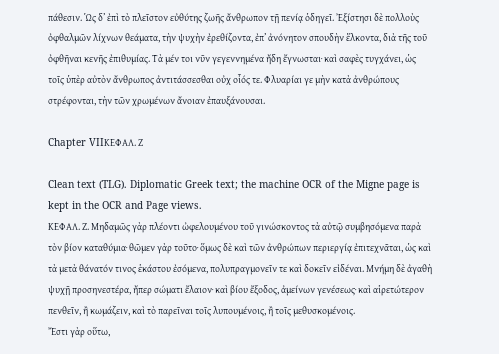πάθεσιν. Ὡς δ’ ἐπὶ τὸ πλεῖστον εὐθύτης ζωῆς ἄνθρωπον τῇ πενίᾳ ὁδηγεῖ. Ἐξίστησι δὲ πολλοὺς ὀφθαλμῶν λίχνων θεάματα, τὴν ψυχὴν ἐρεθίζοντα, ἐπ’ ἀνόνητον σπουδὴν ἕλκοντα, διὰ τῆς τοῦ ὀφθῆναι κενῆς ἐπιθυμίας. Τὰ μέν τοι νῦν γεγεννημένα ἤδη ἔγνωσται· καὶ σαφὲς τυγχάνει, ὡς τοῖς ὑπὲρ αὐτὸν ἄνθρωπος ἀντιτάσσεσθαι οὐχ οἷός τε. Φλυαρίαι γε μὴν κατὰ ἀνθρώπους στρέφονται, τὴν τῶν χρωμένων ἄνοιαν ἐπαυξάνουσαι.

Chapter VIIΚΕΦΑΛ. Ζ

Clean text (TLG). Diplomatic Greek text; the machine OCR of the Migne page is kept in the OCR and Page views.
ΚΕΦΑΛ. Ζ. Μηδαμῶς γὰρ πλέοντι ὠφελουμένου τοῦ γινώσκοντος τὰ αὐτῷ συμβησόμενα παρὰ τὸν βίον καταθύμια· θῶμεν γὰρ τοῦτο· ὅμως δὲ καὶ τῶν ἀνθρώπων περιεργίᾳ ἐπιτεχνᾶται, ὡς καὶ τὰ μετὰ θάνατόν τινος ἑκάστου ἐσόμενα, πολυπραγμονεῖν τε καὶ δοκεῖν εἰδέναι. Μνήμη δὲ ἀγαθὴ ψυχῇ προσηνεστέρα, ἤπερ σώματι ἔλαιον· καὶ βίου ἔξοδος, ἀμείνων γενέσεως· καὶ αἱρετώτερον πενθεῖν, ἢ κωμάζειν, καὶ τὸ παρεῖναι τοῖς λυπουμένοις, ἢ τοῖς μεθυσκομένοις.
Ἔστι γὰρ οὕτω,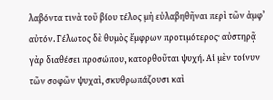λαβόντα τινὰ τοῦ βίου τέλος μὴ εὐλαβηθῆναι περὶ τῶν ἀμφ’ αὐτόν. Γέλωτος δὲ θυμὸς ἔμφρων προτιμότερος· αὐστηρᾷ γὰρ διαθέσει προσώπου, κατορθοῦται ψυχή. Αἱ μὲν τοίνυν τῶν σοφῶν ψυχαὶ, σκυθρωπάζουσι καὶ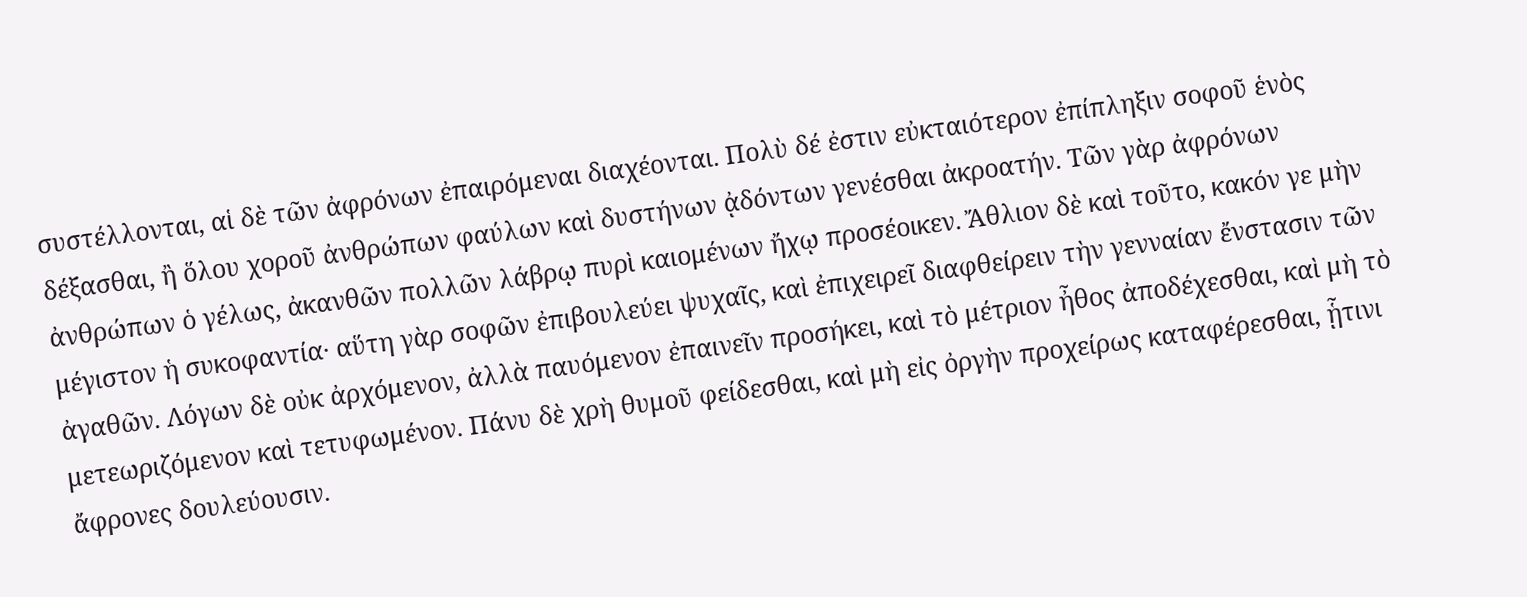συστέλλονται, αἱ δὲ τῶν ἀφρόνων ἐπαιρόμεναι διαχέονται. Πολὺ δέ ἐστιν εὐκταιότερον ἐπίπληξιν σοφοῦ ἑνὸς δέξασθαι, ἢ ὅλου χοροῦ ἀνθρώπων φαύλων καὶ δυστήνων ᾀδόντων γενέσθαι ἀκροατήν. Τῶν γὰρ ἀφρόνων ἀνθρώπων ὁ γέλως, ἀκανθῶν πολλῶν λάβρῳ πυρὶ καιομένων ἤχῳ προσέοικεν. Ἄθλιον δὲ καὶ τοῦτο, κακόν γε μὴν μέγιστον ἡ συκοφαντία· αὕτη γὰρ σοφῶν ἐπιβουλεύει ψυχαῖς, καὶ ἐπιχειρεῖ διαφθείρειν τὴν γενναίαν ἔνστασιν τῶν ἀγαθῶν. Λόγων δὲ οὐκ ἀρχόμενον, ἀλλὰ παυόμενον ἐπαινεῖν προσήκει, καὶ τὸ μέτριον ἦθος ἀποδέχεσθαι, καὶ μὴ τὸ μετεωριζόμενον καὶ τετυφωμένον. Πάνυ δὲ χρὴ θυμοῦ φείδεσθαι, καὶ μὴ εἰς ὀργὴν προχείρως καταφέρεσθαι, ᾗτινι ἄφρονες δουλεύουσιν.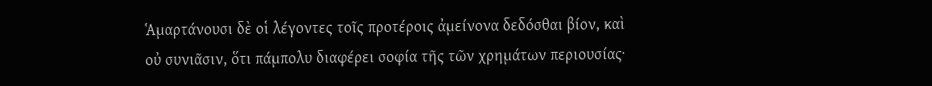Ἁμαρτάνουσι δὲ οἱ λέγοντες τοῖς προτέροις ἀμείνονα δεδόσθαι βίον, καὶ οὐ συνιᾶσιν, ὅτι πάμπολυ διαφέρει σοφία τῆς τῶν χρημάτων περιουσίας·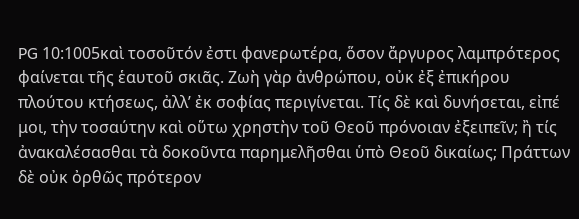PG 10:1005καὶ τοσοῦτόν ἐστι φανερωτέρα, ὅσον ἄργυρος λαμπρότερος φαίνεται τῆς ἑαυτοῦ σκιᾶς. Ζωὴ γὰρ ἀνθρώπου, οὐκ ἐξ ἐπικήρου πλούτου κτήσεως, ἀλλ’ ἐκ σοφίας περιγίνεται. Τίς δὲ καὶ δυνήσεται, εἰπέ μοι, τὴν τοσαύτην καὶ οὕτω χρηστὴν τοῦ Θεοῦ πρόνοιαν ἐξειπεῖν; ἢ τίς ἀνακαλέσασθαι τὰ δοκοῦντα παρημελῆσθαι ὑπὸ Θεοῦ δικαίως; Πράττων δὲ οὐκ ὀρθῶς πρότερον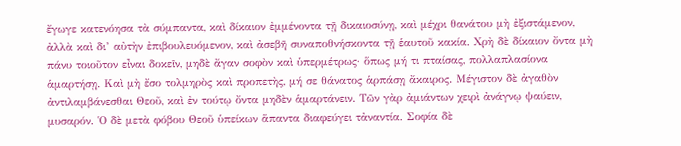ἔγωγε κατενόησα τὰ σύμπαντα, καὶ δίκαιον ἐμμένοντα τῇ δικαιοσύνῃ, καὶ μέχρι θανάτου μὴ ἐξιστάμενον, ἀλλὰ καὶ δι’ αὐτὴν ἐπιβουλευόμενον, καὶ ἀσεβῆ συναποθνήσκοντα τῇ ἑαυτοῦ κακία. Χρὴ δὲ δίκαιον ὄντα μὴ πάνυ τοιοῦτον εἶναι δοκεῖν, μηδὲ ἄγαν σοφὸν καὶ ὑπερμέτρως· ὅπως μή τι πταίσας, πολλαπλασίονα ἁμαρτήσῃ. Καὶ μὴ ἔσο τολμηρὸς καὶ προπετὴς, μή σε θάνατος ἁρπάσῃ ἄκαιρος. Μέγιστον δὲ ἀγαθὸν ἀντιλαμβάνεσθαι Θεοῦ, καὶ ἐν τούτῳ ὄντα μηδὲν ἁμαρτάνειν. Τῶν γὰρ ἀμιάντων χειρὶ ἀνάγνῳ ψαύειν, μυσαρόν. Ὁ δὲ μετὰ φόβου Θεοῦ ὑπείκων ἅπαντα διαφεύγει τἀναντία. Σοφία δὲ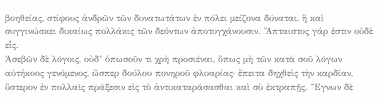βοηθείας, στίφους ἀνδρῶν τῶν δυνατωτάτων ἐν πόλει μείζονα δύναται, ἢ καὶ συγγινώσκει δικαίως πολλάκις τῶν δεόντων ἀποτυγχάνουσιν. Ἄπταιστος γάρ ἐστιν οὐδὲ εἷς.
Ἀσεβῶν δὲ λόγοις, οὐδ’ ὁπωσοῦν τι χρὴ προσιέναι, ὅπως μὴ τῶν κατὰ σοῦ λόγων αὐτήκοος γενόμενος, ὥσπερ δούλου πονηροῦ φλυαρίας· ἔπειτα δηχθεὶς τὴν καρδίαν, ὕστερον ἐν πολλαῖς πράξεσιν εἰς τὸ ἀντικαταράσασθαι καὶ σὺ ἐκτραπῇς. Ἔγνων δὲ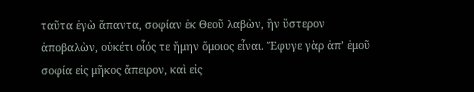ταῦτα ἐγὼ ἅπαντα, σοφίαν ἐκ Θεοῦ λαβὼν, ἣν ὕστερον ἀποβαλὼν, οὐκέτι οἷός τε ἤμην ὅμοιος εἶναι. Ἔφυγε γὰρ ἀπ’ ἐμοῦ σοφία εἰς μῆκος ἄπειρον, καὶ εἰς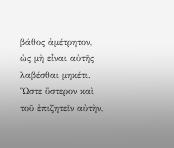βάθος ἀμέτρητον, ὡς μὴ εἶναι αὐτῆς λαβέσθαι μηκέτι. Ὥστε ὕστερον καὶ τοῦ ἐπιζητεῖν αὐτὴν,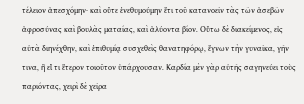τέλειον ἀπεσχόμην· καὶ οὔτε ἐνεθυμούμην ἔτι τοῦ κατανοεῖν τὰς τῶν ἀσεβῶν ἀφροσύνας καὶ βουλὰς ματαίας, καὶ ἀλύοντα βίον. Οὕτω δὲ διακείμενος, εἰς αὐτὰ διηνέχθην, καὶ ἐπιθυμίᾳ συσχεθεὶς θανατηφόρῳ, ἔγνων τὴν γυναῖκα, γῆν τινα, ἢ εἴ τι ἕτερον τοιοῦτον ὑπάρχουσαν. Καρδία μὲν γὰρ αὐτῆς σαγηνεύει τοὺς παριόντας, χειρὶ δὲ χεῖρα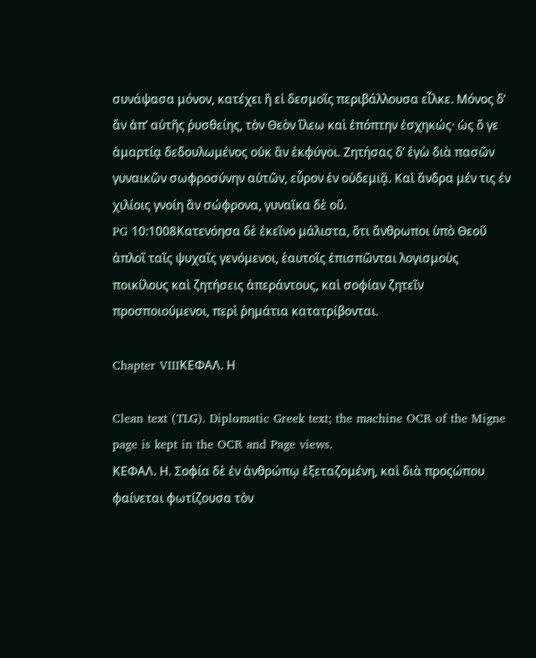συνάψασα μόνον, κατέχει ἢ εἰ δεσμοῖς περιβάλλουσα εἷλκε. Μόνος δ’ ἂν ἀπ’ αὐτῆς ῥυσθείης, τὸν Θεὸν ἵλεω καὶ ἐπόπτην ἐσχηκώς· ὡς ὅ γε ἁμαρτίᾳ δεδουλωμένος οὐκ ἂν ἐκφύγοι. Ζητήσας δ’ ἐγὼ διὰ πασῶν γυναικῶν σωφροσύνην αὐτῶν, εὗρον ἐν οὐδεμιᾷ. Καὶ ἄνδρα μέν τις ἐν χιλίοις γνοίη ἂν σώφρονα, γυναῖκα δὲ οὔ.
PG 10:1008Κατενόησα δὲ ἐκεῖνο μάλιστα, ὅτι ἄνθρωποι ὑπὸ Θεοῦ ἁπλοῖ ταῖς ψυχαῖς γενόμενοι, ἑαυτοῖς ἐπισπῶνται λογισμοὺς ποικίλους καὶ ζητήσεις ἀπεράντους, καὶ σοφίαν ζητεῖν προσποιούμενοι, περὶ ῥημάτια κατατρίβονται.

Chapter VIIIΚΕΦΑΛ. Η

Clean text (TLG). Diplomatic Greek text; the machine OCR of the Migne page is kept in the OCR and Page views.
ΚΕΦΑΛ. Η. Σοφία δὲ ἐν ἀνθρώπῳ ἐξεταζομένη, καὶ διὰ προςώπου φαίνεται φωτίζουσα τὸν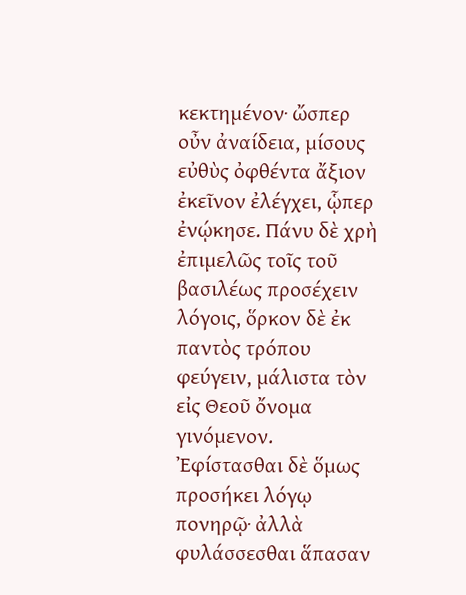κεκτημένον· ὤσπερ οὖν ἀναίδεια, μίσους εὐθὺς ὀφθέντα ἄξιον ἐκεῖνον ἐλέγχει, ᾧπερ ἐνῴκησε. Πάνυ δὲ χρὴ ἐπιμελῶς τοῖς τοῦ βασιλέως προσέχειν λόγοις, ὅρκον δὲ ἐκ παντὸς τρόπου φεύγειν, μάλιστα τὸν εἰς Θεοῦ ὄνομα γινόμενον. Ἐφίστασθαι δὲ ὅμως προσήκει λόγῳ πονηρῷ· ἀλλὰ φυλάσσεσθαι ἅπασαν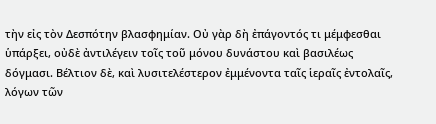τὴν εἰς τὸν Δεσπότην βλασφημίαν. Οὐ γὰρ δὴ ἐπάγοντός τι μέμφεσθαι ὑπάρξει, οὐδὲ ἀντιλέγειν τοῖς τοῦ μόνου δυνάστου καὶ βασιλέως δόγμασι. Βέλτιον δὲ, καὶ λυσιτελέστερον ἐμμένοντα ταῖς ἱεραῖς ἐντολαῖς, λόγων τῶν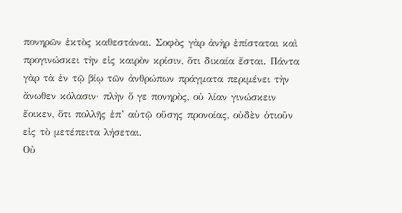πονηρῶν ἐκτὸς καθεστάναι. Σοφὸς γὰρ ἀνὴρ ἐπίσταται καὶ προγινώσκει τὴν εἰς καιρὸν κρίσιν, ὅτι δικαία ἔσται. Πάντα γὰρ τὰ ἐν τῷ βίῳ τῶν ἀνθρώπων πράγματα περιμένει τὴν ἄνωθεν κόλασιν· πλὴν ὅ γε πονηρὸς, οὐ λίαν γινώσκειν ἔοικεν, ὅτι πολλῆς ἐπ’ αὐτῷ οὔσης προνοίας, οὐδὲν ὁτιοῦν εἰς τὸ μετέπειτα λήσεται.
Οὐ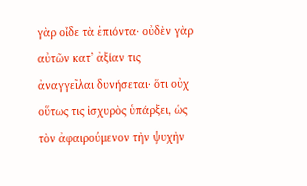γὰρ οἶδε τὰ ἐπιόντα· οὐδὲν γὰρ αὐτῶν κατ’ ἀξίαν τις ἀναγγεῖλαι δυνήσεται· ὅτι οὐχ οὕτως τις ἰσχυρὸς ὑπάρξει, ὡς τὸν ἀφαιρούμενον τὴν ψυχὴν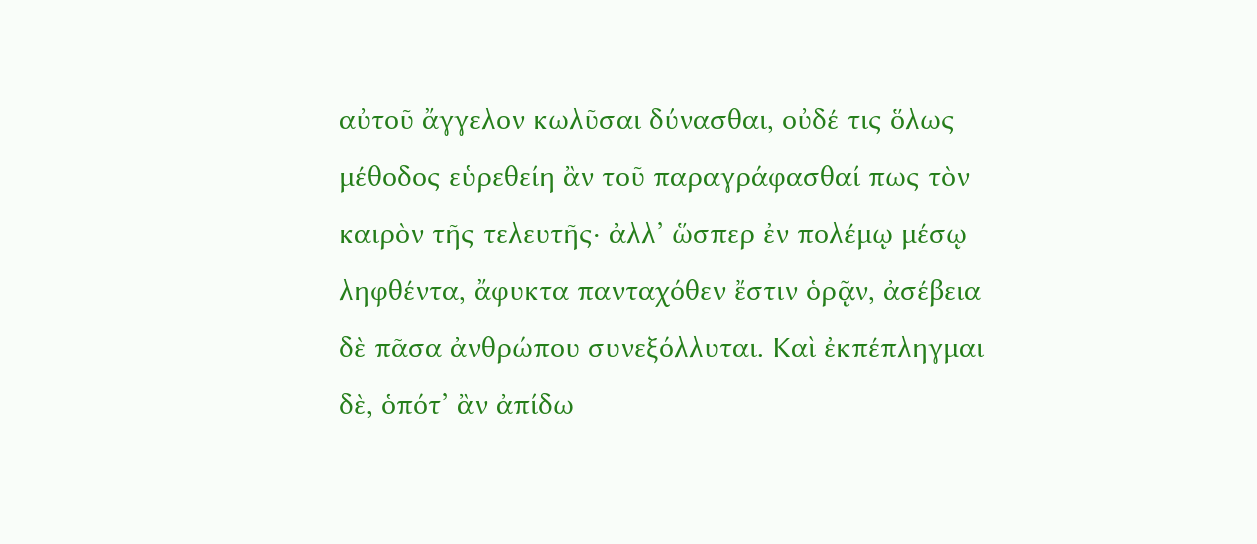αὐτοῦ ἄγγελον κωλῦσαι δύνασθαι, οὐδέ τις ὅλως μέθοδος εὑρεθείη ἂν τοῦ παραγράφασθαί πως τὸν καιρὸν τῆς τελευτῆς· ἀλλ’ ὥσπερ ἐν πολέμῳ μέσῳ ληφθέντα, ἄφυκτα πανταχόθεν ἔστιν ὁρᾷν, ἀσέβεια δὲ πᾶσα ἀνθρώπου συνεξόλλυται. Καὶ ἐκπέπληγμαι δὲ, ὁπότ’ ἂν ἀπίδω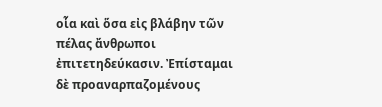οἷα καὶ ὅσα εἰς βλάβην τῶν πέλας ἄνθρωποι ἐπιτετηδεύκασιν. Ἐπίσταμαι δὲ προαναρπαζομένους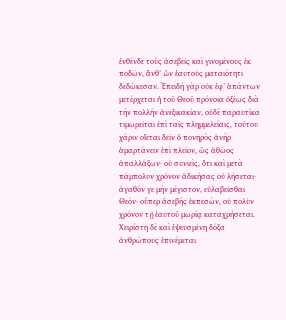ἐνθένδε τοὺς ἀσεβεῖς καὶ γινομένους ἐκ ποδῶν, ἄνθ’ ὧν ἑαυτοὺς ματαιότητι δεδώκεσαν. Ἐπειδὴ γὰρ οὐκ ἐφ’ ἁπάντων μετέρχεται ἡ τοῦ Θεοῦ πρόνοια ὀξέως διὰ τὴν πολλὴν ἀνεξικακίαν, οὐδὲ παραυτίκα τιμωρεῖται ἐπὶ ταῖς πλημμελείαις, τούτου χάριν οἴεται δεῖν ὁ πονηρὸς ἀνὴρ ἁμαρτάνειν ἐπὶ πλεῖον, ὡς ἀθῶος ἀπαλλάξων· οὐ συνιεὶς, ὅτι καὶ μετὰ πάμπολυν χρόνον ἀδικήσας οὐ λήσεται· ἀγαθόν γε μὴν μέγιστον, εὐλαβεῖσθαι Θεόν· οὗπερ ἀσεβὴς ἐκπεσὼν, οὐ πολὺν χρόνον τῇ ἑαυτοῦ μωρίᾳ καταχρήσεται. Χειρίστη δὲ καὶ ἐψευσμένη δόξα ἀνθρώπους ἐπινέμεται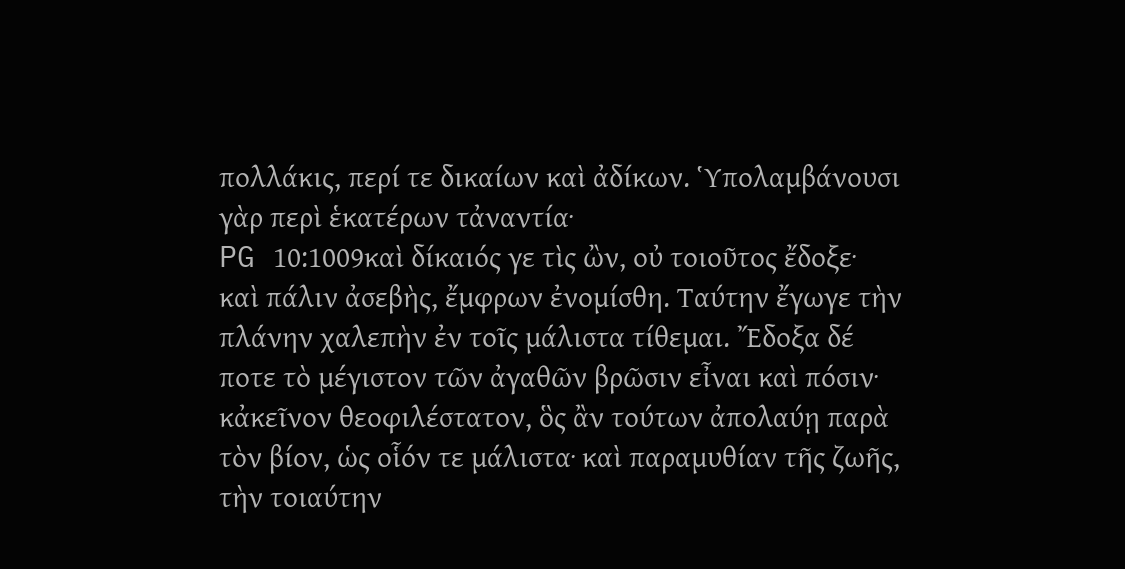πολλάκις, περί τε δικαίων καὶ ἀδίκων. Ὑπολαμβάνουσι γὰρ περὶ ἑκατέρων τἀναντία·
PG 10:1009καὶ δίκαιός γε τὶς ὢν, οὐ τοιοῦτος ἔδοξε· καὶ πάλιν ἀσεβὴς, ἔμφρων ἐνομίσθη. Ταύτην ἔγωγε τὴν πλάνην χαλεπὴν ἐν τοῖς μάλιστα τίθεμαι. Ἔδοξα δέ ποτε τὸ μέγιστον τῶν ἀγαθῶν βρῶσιν εἶναι καὶ πόσιν· κἀκεῖνον θεοφιλέστατον, ὃς ἂν τούτων ἀπολαύῃ παρὰ τὸν βίον, ὡς οἷόν τε μάλιστα· καὶ παραμυθίαν τῆς ζωῆς, τὴν τοιαύτην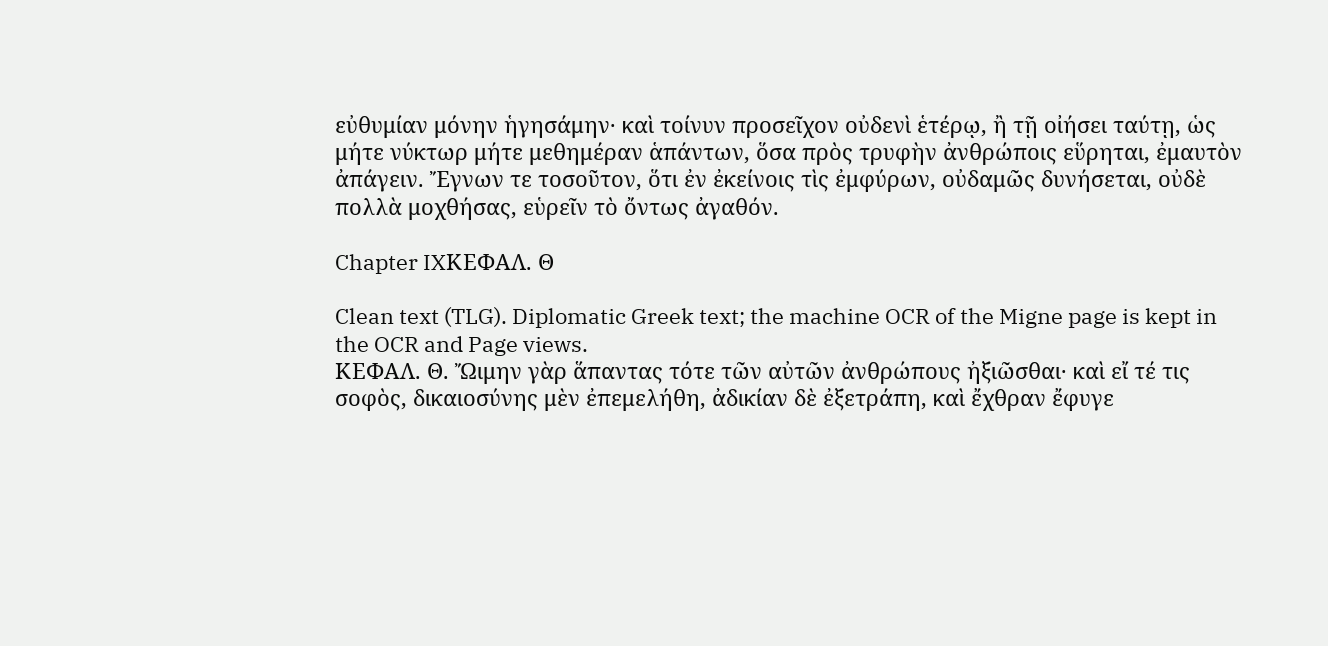εὐθυμίαν μόνην ἡγησάμην· καὶ τοίνυν προσεῖχον οὐδενὶ ἑτέρῳ, ἢ τῇ οἰήσει ταύτῃ, ὡς μήτε νύκτωρ μήτε μεθημέραν ἁπάντων, ὅσα πρὸς τρυφὴν ἀνθρώποις εὕρηται, ἐμαυτὸν ἀπάγειν. Ἔγνων τε τοσοῦτον, ὅτι ἐν ἐκείνοις τὶς ἐμφύρων, οὐδαμῶς δυνήσεται, οὐδὲ πολλὰ μοχθήσας, εὑρεῖν τὸ ὄντως ἀγαθόν.

Chapter IXΚΕΦΑΛ. Θ

Clean text (TLG). Diplomatic Greek text; the machine OCR of the Migne page is kept in the OCR and Page views.
ΚΕΦΑΛ. Θ. Ὤιμην γὰρ ἅπαντας τότε τῶν αὐτῶν ἀνθρώπους ἠξιῶσθαι· καὶ εἴ τέ τις σοφὸς, δικαιοσύνης μὲν ἐπεμελήθη, ἀδικίαν δὲ ἐξετράπη, καὶ ἔχθραν ἔφυγε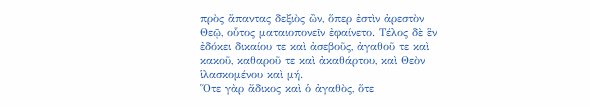πρὸς ἅπαντας δεξιὸς ὢν, ὅπερ ἐστὶν ἀρεστὸν Θεῷ, οὗτος ματαιοπονεῖν ἐφαίνετο. Τέλος δὲ ἓν ἐδόκει δικαίου τε καὶ ἀσεβοῦς, ἀγαθοῦ τε καὶ κακοῦ, καθαροῦ τε καὶ ἀκαθάρτου, καὶ Θεὸν ἱλασκομένου καὶ μή.
Ὅτε γὰρ ἄδικος καὶ ὁ ἀγαθὸς, ὅτε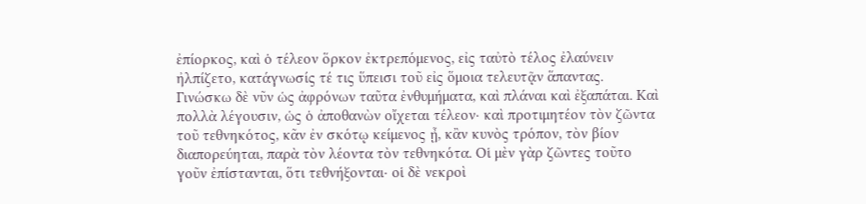ἐπίορκος, καὶ ὁ τέλεον ὅρκον ἐκτρεπόμενος, εἰς ταὐτὸ τέλος ἐλαύνειν ἠλπίζετο, κατάγνωσίς τέ τις ὕπεισι τοῦ εἰς ὅμοια τελευτᾷν ἅπαντας. Γινώσκω δὲ νῦν ὡς ἀφρόνων ταῦτα ἐνθυμήματα, καὶ πλάναι καὶ ἐξαπάται. Καὶ πολλὰ λέγουσιν, ὡς ὁ ἀποθανὼν οἴχεται τέλεον· καὶ προτιμητέον τὸν ζῶντα τοῦ τεθνηκότος, κᾶν ἐν σκότῳ κείμενος ᾖ, κἂν κυνὸς τρόπον, τὸν βίον διαπορεύηται, παρὰ τὸν λέοντα τὸν τεθνηκότα. Οἱ μὲν γὰρ ζῶντες τοῦτο γοῦν ἐπίστανται, ὅτι τεθνήξονται· οἱ δὲ νεκροὶ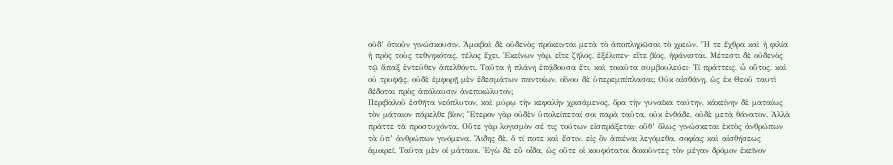οὐδ’ ὁτιοῦν γινώσκουσιν. Ἀμοιβαὶ δὲ οὐδενὸς πρόκεινται μετὰ τὸ ἀποπληρῶσαι τὸ χρεών. Ἥ τε ἔχθρα καὶ ἡ φιλία ἡ πρὸς τοὺς τεθνηκότας, τέλος ἔχει. Ἐκείνων γὰρ, εἴτε ζῆλος, ἐξέλιπεν· εἴτε βίος, ἠφάνισται. Μέτεστι δὲ οὐδενὸς τῷ ἅπαξ ἐντεῦθεν ἀπελθόντι. Ταῦτα ἡ πλάνη ἐπᾴδουσα ἔτι, καὶ τοιαῦτα συμβουλεύει· Τί πράττεις, ὦ οὗτος, καὶ οὐ τρυφᾷς, οὐδὲ ἐμφορῇ μὲν ἐδεσμάτων παντοίων, οἴνου δὲ ὑπερεμπίπλασαι; Οὐκ αἰσθάνῃ, ὡς ἐκ Θεοῦ ταυτὶ δέδοται πρὸς ἀπόλαυσιν ἀνεπικώλυτον;
Περιβαλοῦ ἐσθῆτα νεόπλυτον, καὶ μύρῳ τὴν κεφαλὴν χρισάμενος, ὅρα τὴν γυναῖκα ταύτην, κἀκείνην δὲ ματαίως τὸν μάταιον πάρελθε βίον; Ἕτερον γὰρ οὐδὲν ὑπολείπεταί σοι παρὰ ταῦτα, οὐκ ἐνθάδε, οὐδὲ μετὰ θάνατον. Ἀλλὰ πράττε τὰ προστυχόντα. Οὔτε γὰρ λογισμὸν σέ τις τούτων εἰσπράξεται· οὔθ’ ὅλως γινώσκεται ἐκτὸς ἀνθρώπων τὰ ὑπ’ ἀνθρώπων γινόμενα. Ἅιδης δὲ, ὅ τί ποτε καὶ ἔστιν, εἰς ὃν ἀπιέναι λεγόμεθα, σοφίας καὶ αἰσθήσεως ἀμοιρεῖ. Ταῦτα μὲν οἱ μάταιοι. Ἐγὼ δὲ εὖ οἶδα, ὡς οὔτε οἱ κουφότατοι δοκοῦντες τὸν μέγαν δρόμον ἐκεῖνον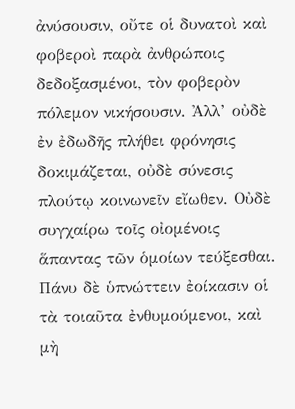ἀνύσουσιν, οὔτε οἱ δυνατοὶ καὶ φοβεροὶ παρὰ ἀνθρώποις δεδοξασμένοι, τὸν φοβερὸν πόλεμον νικήσουσιν. Ἀλλ’ οὐδὲ ἐν ἐδωδῆς πλήθει φρόνησις δοκιμάζεται, οὐδὲ σύνεσις πλούτῳ κοινωνεῖν εἴωθεν. Οὐδὲ συγχαίρω τοῖς οἰομένοις ἅπαντας τῶν ὁμοίων τεύξεσθαι. Πάνυ δὲ ὑπνώττειν ἐοίκασιν οἱ τὰ τοιαῦτα ἐνθυμούμενοι, καὶ μὴ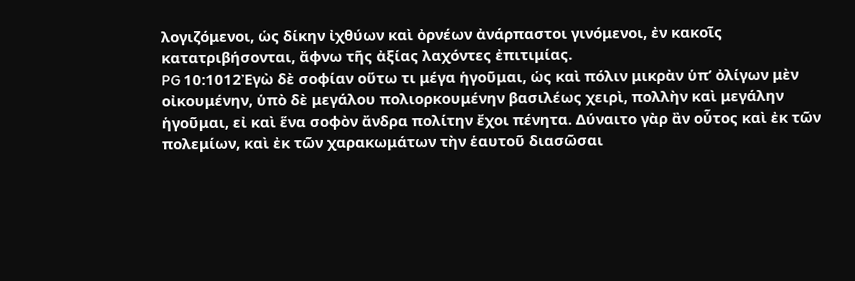λογιζόμενοι, ὡς δίκην ἰχθύων καὶ ὀρνέων ἀνάρπαστοι γινόμενοι, ἐν κακοῖς κατατριβήσονται, ἄφνω τῆς ἀξίας λαχόντες ἐπιτιμίας.
PG 10:1012Ἐγὼ δὲ σοφίαν οὕτω τι μέγα ἡγοῦμαι, ὡς καὶ πόλιν μικρὰν ὑπ’ ὀλίγων μὲν οἰκουμένην, ὑπὸ δὲ μεγάλου πολιορκουμένην βασιλέως χειρὶ, πολλὴν καὶ μεγάλην ἡγοῦμαι, εἰ καὶ ἕνα σοφὸν ἄνδρα πολίτην ἔχοι πένητα. Δύναιτο γὰρ ἂν οὗτος καὶ ἐκ τῶν πολεμίων, καὶ ἐκ τῶν χαρακωμάτων τὴν ἑαυτοῦ διασῶσαι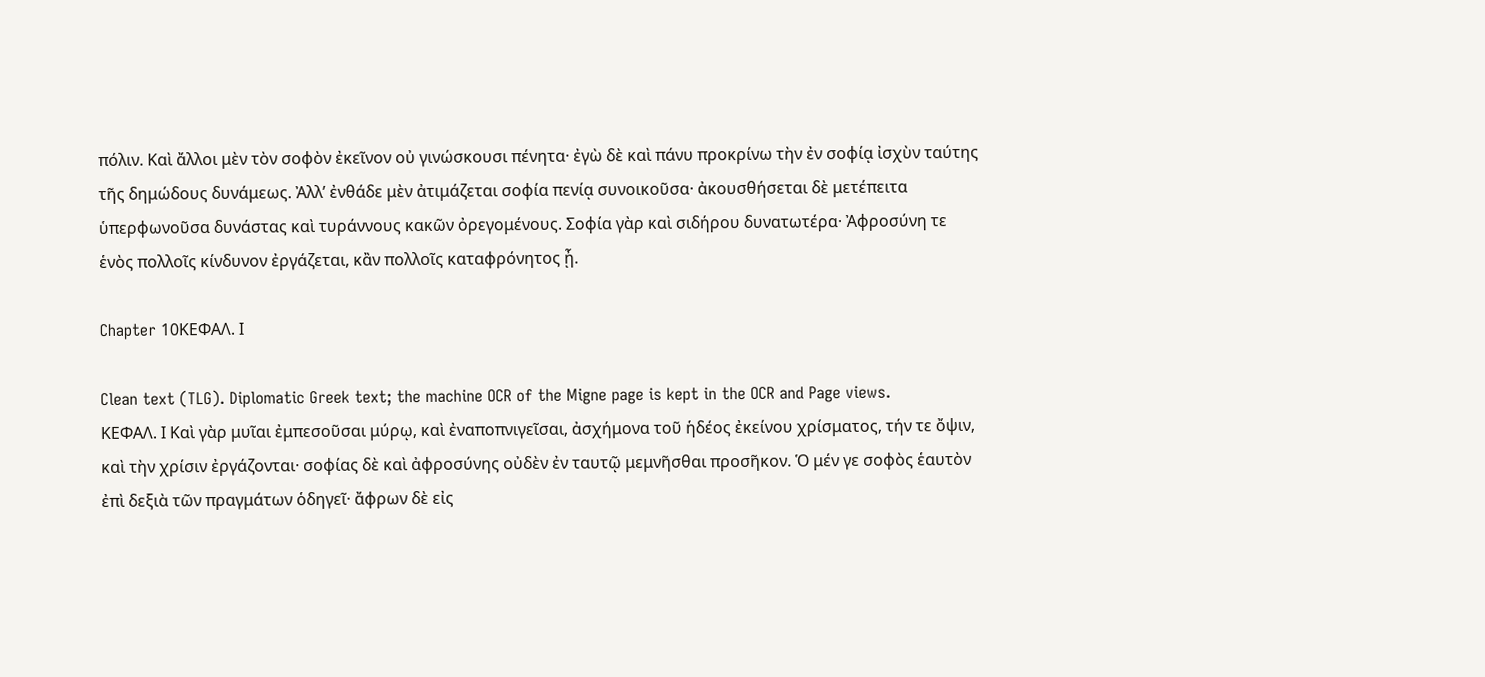πόλιν. Καὶ ἄλλοι μὲν τὸν σοφὸν ἐκεῖνον οὐ γινώσκουσι πένητα· ἐγὼ δὲ καὶ πάνυ προκρίνω τὴν ἐν σοφίᾳ ἰσχὺν ταύτης τῆς δημώδους δυνάμεως. Ἀλλ’ ἐνθάδε μὲν ἀτιμάζεται σοφία πενίᾳ συνοικοῦσα· ἀκουσθήσεται δὲ μετέπειτα ὑπερφωνοῦσα δυνάστας καὶ τυράννους κακῶν ὀρεγομένους. Σοφία γὰρ καὶ σιδήρου δυνατωτέρα· Ἀφροσύνη τε ἑνὸς πολλοῖς κίνδυνον ἐργάζεται, κἂν πολλοῖς καταφρόνητος ᾖ.

Chapter 10ΚΕΦΑΛ. Ι

Clean text (TLG). Diplomatic Greek text; the machine OCR of the Migne page is kept in the OCR and Page views.
ΚΕΦΑΛ. Ι Καὶ γὰρ μυῖαι ἐμπεσοῦσαι μύρῳ, καὶ ἐναποπνιγεῖσαι, ἀσχήμονα τοῦ ἡδέος ἐκείνου χρίσματος, τήν τε ὄψιν, καὶ τὴν χρίσιν ἐργάζονται· σοφίας δὲ καὶ ἀφροσύνης οὐδὲν ἐν ταυτῷ μεμνῆσθαι προσῆκον. Ὁ μέν γε σοφὸς ἑαυτὸν ἐπὶ δεξιὰ τῶν πραγμάτων ὁδηγεῖ· ἄφρων δὲ εἰς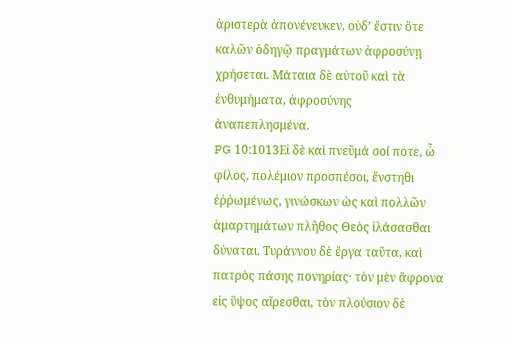ἀριστερὰ ἀπονένευκεν, οὐδ’ ἔστιν ὅτε καλῶν ὁδηγῷ πραγμάτων ἀφροσύνῃ χρήσεται. Μάταια δὲ αὐτοῦ καὶ τὰ ἐνθυμήματα, ἀφροσύνης ἀναπεπλησμένα.
PG 10:1013Εἰ δὲ καὶ πνεῦμά σοί ποτε, ὦ φίλος, πολέμιον προσπέσοι, ἔνστηθι ἐῤῥωμένως, γινώσκων ὡς καὶ πολλῶν ἁμαρτημάτων πλῆθος Θεὸς ἱλάσασθαι δύναται. Τυράννου δὲ ἔργα ταῦτα, καὶ πατρὸς πάσης πονηρίας· τὸν μὲν ἄφρονα εἰς ὕψος αἴρεσθαι, τὸν πλούσιον δὲ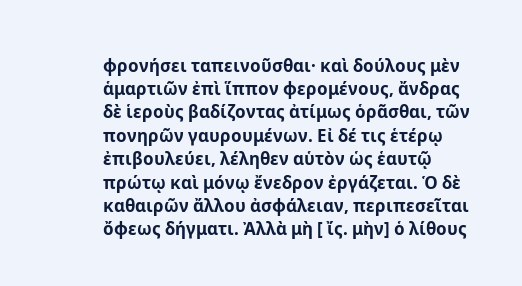φρονήσει ταπεινοῦσθαι· καὶ δούλους μὲν ἁμαρτιῶν ἐπὶ ἵππον φερομένους, ἄνδρας δὲ ἱεροὺς βαδίζοντας ἀτίμως ὁρᾶσθαι, τῶν πονηρῶν γαυρουμένων. Εἰ δέ τις ἑτέρῳ ἐπιβουλεύει, λέληθεν αὑτὸν ὡς ἑαυτῷ πρώτῳ καὶ μόνῳ ἔνεδρον ἐργάζεται. Ὁ δὲ καθαιρῶν ἄλλου ἀσφάλειαν, περιπεσεῖται ὄφεως δήγματι. Ἀλλὰ μὴ [ ἴς. μὴν] ὁ λίθους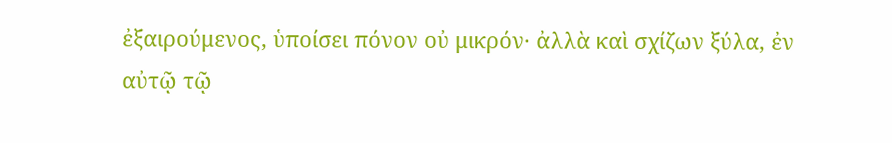ἐξαιρούμενος, ὑποίσει πόνον οὐ μικρόν· ἀλλὰ καὶ σχίζων ξύλα, ἐν αὐτῷ τῷ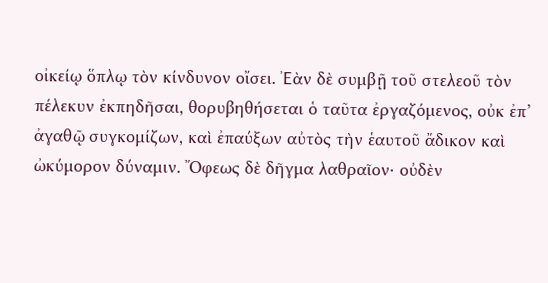οἰκείῳ ὅπλῳ τὸν κίνδυνον οἴσει. Ἐὰν δὲ συμβῇ τοῦ στελεοῦ τὸν πέλεκυν ἐκπηδῆσαι, θορυβηθήσεται ὁ ταῦτα ἐργαζόμενος, οὐκ ἐπ’ ἀγαθῷ συγκομίζων, καὶ ἐπαύξων αὐτὸς τὴν ἑαυτοῦ ἄδικον καὶ ὠκύμορον δύναμιν. Ὄφεως δὲ δῆγμα λαθραῖον· οὐδὲν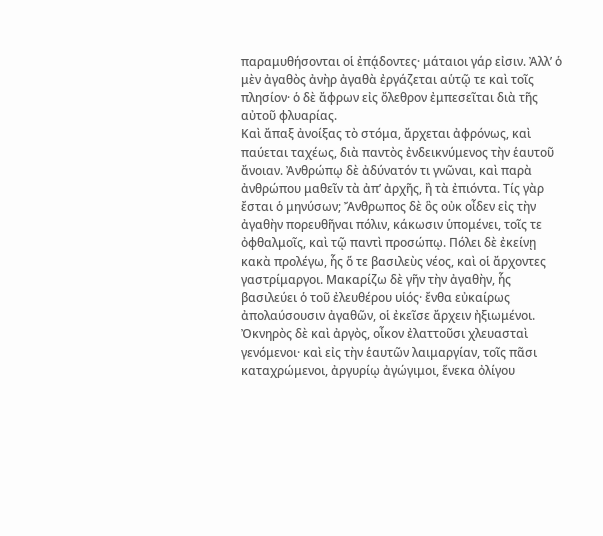παραμυθήσονται οἱ ἐπᾴδοντες· μάταιοι γάρ εἰσιν. Ἀλλ’ ὁ μὲν ἀγαθὸς ἀνὴρ ἀγαθὰ ἐργάζεται αὑτῷ τε καὶ τοῖς πλησίον· ὁ δὲ ἄφρων εἰς ὄλεθρον ἐμπεσεῖται διὰ τῆς αὐτοῦ φλυαρίας.
Καὶ ἄπαξ ἀνοίξας τὸ στόμα, ἄρχεται ἀφρόνως, καὶ παύεται ταχέως, διὰ παντὸς ἐνδεικνύμενος τὴν ἑαυτοῦ ἄνοιαν. Ἀνθρώπῳ δὲ ἀδύνατόν τι γνῶναι, καὶ παρὰ ἀνθρώπου μαθεῖν τὰ ἀπ’ ἀρχῆς, ἢ τὰ ἐπιόντα. Τίς γὰρ ἔσται ὁ μηνύσων; Ἄνθρωπος δὲ ὃς οὐκ οἶδεν εἰς τὴν ἀγαθὴν πορευθῆναι πόλιν, κάκωσιν ὑπομένει, τοῖς τε ὀφθαλμοῖς, καὶ τῷ παντὶ προσώπῳ. Πόλει δὲ ἐκείνῃ κακὰ προλέγω, ἧς ὅ τε βασιλεὺς νέος, καὶ οἱ ἄρχοντες γαστρίμαργοι. Μακαρίζω δὲ γῆν τὴν ἀγαθὴν, ἧς βασιλεύει ὁ τοῦ ἐλευθέρου υἱός· ἔνθα εὐκαίρως ἀπολαύσουσιν ἀγαθῶν, οἱ ἐκεῖσε ἄρχειν ἠξιωμένοι. Ὀκνηρὸς δὲ καὶ ἀργὸς, οἶκον ἐλαττοῦσι χλευασταὶ γενόμενοι· καὶ εἰς τὴν ἑαυτῶν λαιμαργίαν, τοῖς πᾶσι καταχρώμενοι, ἀργυρίῳ ἀγώγιμοι, ἕνεκα ὀλίγου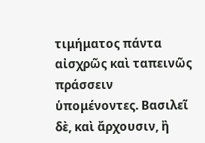τιμήματος πάντα αἰσχρῶς καὶ ταπεινῶς πράσσειν ὑπομένοντες. Βασιλεῖ δὲ, καὶ ἄρχουσιν, ἢ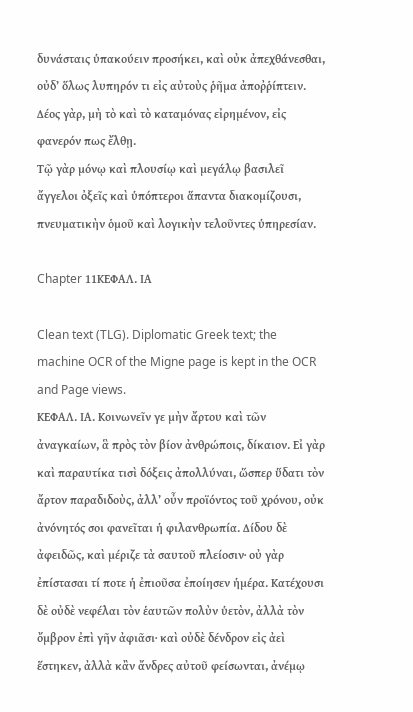δυνάσταις ὑπακούειν προσήκει, καὶ οὐκ ἀπεχθάνεσθαι, οὐδ’ ὅλως λυπηρόν τι εἰς αὐτοὺς ῥῆμα ἀποῤῥίπτειν. Δέος γὰρ, μὴ τὸ καὶ τὸ καταμόνας εἰρημένον, εἰς φανερόν πως ἔλθῃ.
Τῷ γὰρ μόνῳ καὶ πλουσίῳ καὶ μεγάλῳ βασιλεῖ ἄγγελοι ὀξεῖς καὶ ὑπόπτεροι ἅπαντα διακομίζουσι, πνευματικὴν ὁμοῦ καὶ λογικὴν τελοῦντες ὑπηρεσίαν.

Chapter 11ΚΕΦΑΛ. ΙΑ

Clean text (TLG). Diplomatic Greek text; the machine OCR of the Migne page is kept in the OCR and Page views.
ΚΕΦΑΛ. ΙΑ. Κοινωνεῖν γε μὴν ἄρτου καὶ τῶν ἀναγκαίων, ἃ πρὸς τὸν βίον ἀνθρώποις, δίκαιον. Εἰ γὰρ καὶ παραυτίκα τισὶ δόξεις ἀπολλύναι, ὥσπερ ὕδατι τὸν ἄρτον παραδιδοὺς, ἀλλ’ οὖν προϊόντος τοῦ χρόνου, οὐκ ἀνόνητός σοι φανεῖται ἡ φιλανθρωπία. Δίδου δὲ ἀφειδῶς, καὶ μέριζε τὰ σαυτοῦ πλείοσιν· οὐ γὰρ ἐπίστασαι τί ποτε ἡ ἐπιοῦσα ἐποίησεν ἡμέρα. Κατέχουσι δὲ οὐδὲ νεφέλαι τὸν ἑαυτῶν πολὺν ὑετὸν, ἀλλὰ τὸν ὄμβρον ἐπὶ γῆν ἀφιᾶσι· καὶ οὐδὲ δένδρον εἰς ἀεὶ ἕστηκεν, ἀλλὰ κἂν ἄνδρες αὐτοῦ φείσωνται, ἀνέμῳ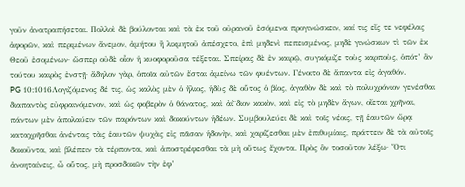γοῦν ἀνατραπήσεται. Πολλοὶ δὲ βούλονται καὶ τὰ ἐκ τοῦ οὐρανοῦ ἐσόμενα προγινώσκειν, καί τις εἴς τε νεφέλας ἀφορῶν, καὶ περιμένων ἄνεμον, ἀμήτου ἢ λικμητοῦ ἀπέσχετο, ἐπὶ μηδενὶ πεπεισμένος, μηδὲ γινώσκων τὶ τῶν ἐκ Θεοῦ ἐσομένων· ὥσπερ οὐδὲ οἷον ἡ κυοφοροῦσα τέξεται. Σπείρας δὲ ἐν καιρῷ, συγκόμιζε τοὺς καρποὺς, ὁπότ’ ἂν τούτου καιρὸς ἐνστῇ· ἄδηλον γὰρ, ὁποῖα αὐτῶν ἔσται ἀμείνω τῶν φυέντων. Γένοιτο δὲ ἅπαντα εἰς ἀγαθόν.
PG 10:1016Λογιζόμενος δέ τις, ὡς καλὸς μὲν ὁ ἥλιος, ἡδὺς δὲ οὗτος ὁ βίος, ἀγαθὸν δὲ καὶ τὸ πολυχρόνιον γενέσθαι διαπαντὸς εὐφραινόμενον, καὶ ὡς φοβερὸν ὁ θάνατος, καὶ ἀί̈διον κακὸν, καὶ εἰς τὸ μηδὲν ἄγων, οἴεται χρῆναι, πάντων μὲν ἀπολαύειν τῶν παρόντων καὶ δοκούντων ἡδέων. Συμβουλεύει δὲ καὶ τοῖς νέοις, τῇ ἑαυτῶν ὥρᾳ καταχρῆσθαι ἀνέντας τὰς ἑαυτῶν ψυχὰς εἰς πᾶσαν ἡδονὴν, καὶ χαρίζεσθαι μὲν ἐπιθυμίαις, πράττειν δὲ τὰ αὐτοῖς δοκοῦντα, καὶ βλέπειν τὰ τέρποντα, καὶ ἀποστρέφεσθαι τὰ μὴ οὕτως ἔχοντα. Πρὸς ὃν τοσοῦτον λέξω· Ὅτι ἀνοηταίνεις, ὦ οὗτος, μὴ προσδοκῶν τὴν ἐφ’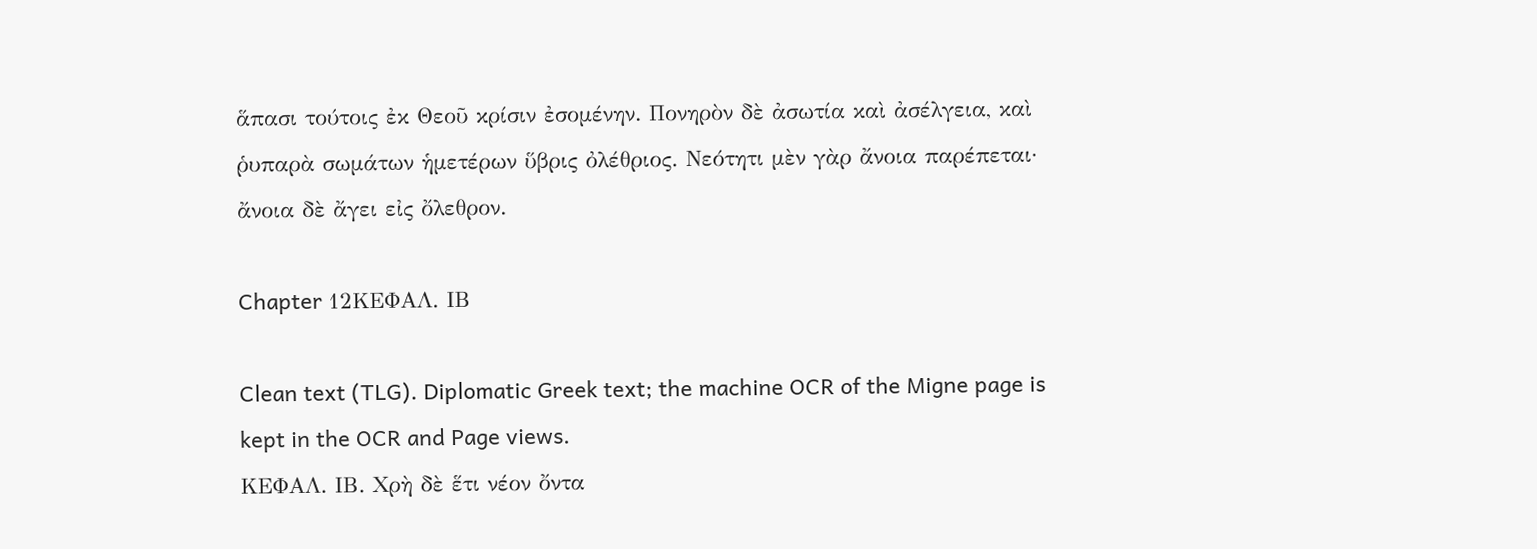ἅπασι τούτοις ἐκ Θεοῦ κρίσιν ἐσομένην. Πονηρὸν δὲ ἀσωτία καὶ ἀσέλγεια, καὶ ῥυπαρὰ σωμάτων ἡμετέρων ὕβρις ὀλέθριος. Νεότητι μὲν γὰρ ἄνοια παρέπεται· ἄνοια δὲ ἄγει εἰς ὄλεθρον.

Chapter 12ΚΕΦΑΛ. ΙΒ

Clean text (TLG). Diplomatic Greek text; the machine OCR of the Migne page is kept in the OCR and Page views.
ΚΕΦΑΛ. ΙΒ. Χρὴ δὲ ἕτι νέον ὄντα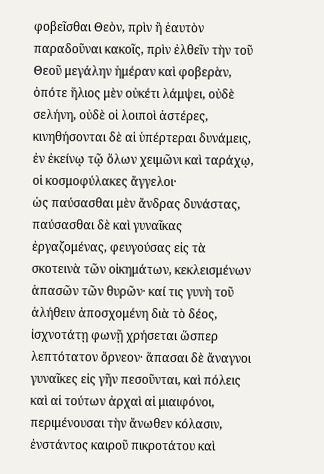φοβεῖσθαι Θεὸν, πρὶν ἢ ἑαυτὸν παραδοῦναι κακοῖς, πρὶν ἐλθεῖν τὴν τοῦ Θεοῦ μεγάλην ἡμέραν καὶ φοβερὰν, ὁπότε ἥλιος μὲν οὐκέτι λάμψει, οὐδὲ σελήνη, οὐδὲ οἱ λοιποὶ ἀστέρες, κινηθήσονται δὲ αἱ ὑπέρτεραι δυνάμεις, ἐν ἐκείνῳ τῷ ὅλων χειμῶνι καὶ ταράχῳ, οἱ κοσμοφύλακες ἄγγελοι·
ὡς παύσασθαι μὲν ἄνδρας δυνάστας, παύσασθαι δὲ καὶ γυναῖκας ἐργαζομένας, φευγούσας εἰς τὰ σκοτεινὰ τῶν οἰκημάτων, κεκλεισμένων ἁπασῶν τῶν θυρῶν· καί τις γυνὴ τοῦ ἀλήθειν ἀποσχομένη διὰ τὸ δέος, ἰσχνοτάτῃ φωνῇ χρήσεται ὥσπερ λεπτότατον ὄρνεον· ἅπασαι δὲ ἄναγνοι γυναῖκες εἰς γῆν πεσοῦνται, καὶ πόλεις καὶ αἱ τούτων ἀρχαὶ αἱ μιαιφόνοι, περιμένουσαι τὴν ἄνωθεν κόλασιν, ἐνστάντος καιροῦ πικροτάτου καὶ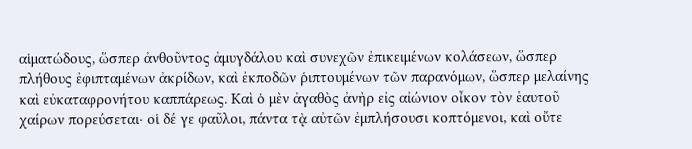αἱματώδους, ὥσπερ ἀνθοῦντος ἀμυγδάλου καὶ συνεχῶν ἐπικειμένων κολάσεων, ὥσπερ πλήθους ἐφιπταμένων ἀκρίδων, καὶ ἐκποδῶν ῥιπτουμένων τῶν παρανόμων, ὥσπερ μελαίνης καὶ εὐκαταφρονήτου καππάρεως. Καὶ ὁ μὲν ἀγαθὸς ἀνὴρ εἰς αἰώνιον οἶκον τὸν ἑαυτοῦ χαίρων πορεύσεται· οἱ δέ γε φαῦλοι, πάντα τᾲ αὐτῶν ἐμπλήσουσι κοπτόμενοι, καὶ οὔτε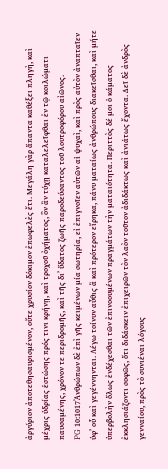ἀργύριον ἀποτεθησαυρισμένον, οὔτε χρυσίον δόκιμον ἐπωφελὲς ἔτι. Μεγάλη γὰρ ἅπαντα καθέξει πληγὴ, καὶ μέχρις ὑδρίας ἑστώσης πρός τινι κρήνῃ, καὶ τροχοῦ ὀχήματος, ὃν ἂν τύχῃ καταλελεῖφθαι ἐν τῷ κοιλώματι παυσαμένης, χρόνον τε περιδρομῆς, καὶ τῆς δι’ ὕδατος ζωῆς παροδεύσαντος τοῦ λουτροφόρου αἰῶνος.
PG 10:1017Ἀνθρώπων δὲ ἐπὶ γῆς κειμένων μία σωτηρία, εἰ ἐπιγνοῖεν αὐτῶν αἱ ψυχαὶ, καὶ πρὸς αὐτὸν ἀναπταῖεν ὑφ’ οὗ καὶ γεγέννηνται. Λέγω τοίνυν αὖθις ἂ καὶ πρότερον εἴρηκα, πάνυ ματαίως ἀνθρώπους διακεῖσθαι, καὶ μήτε ὑπερβολὴν ὅλως ἐνδέχεσθαι τῶν ἐπινοουμένων πραγμάτων τὴν ματαιότητα. Περιττὸς δέ μοι ὁ κάματος ἐκκλησιάζοντι σοφῶς, ὅτι διδάσκειν ἐπιχειρῶν τὸν λαὸν τοῦτον ἀδιδάκτως καὶ ἀνιάτως ἔχοντα. Δεῖ δὲ ἀνδρὸς γενναίου, πρὸς τὸ συνιέναι λόγους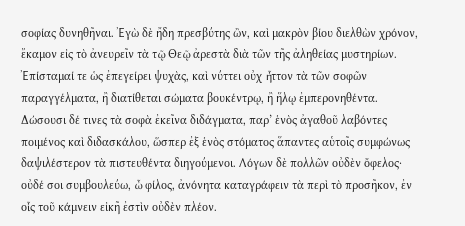σοφίας δυνηθῆναι. Ἐγὼ δὲ ἤδη πρεσβύτης ὢν, καὶ μακρὸν βίου διελθὼν χρόνον, ἔκαμον εἰς τὸ ἀνευρεῖν τὰ τῷ Θεῷ ἀρεστὰ διὰ τῶν τῆς ἀληθείας μυστηρίων. Ἐπίσταμαί τε ὡς ἐπεγείρει ψυχὰς, καὶ νύττει οὐχ ἧττον τὰ τῶν σοφῶν παραγγέλματα, ἢ διατίθεται σώματα βουκέντρῳ, ἢ ἥλῳ ἐμπερονηθέντα. Δώσουσι δέ τινες τὰ σοφὰ ἐκεῖνα διδάγματα, παρ’ ἑνὸς ἀγαθοῦ λαβόντες ποιμένος καὶ διδασκάλου, ὥσπερ ἐξ ἑνὸς στόματος ἅπαντες αὑτοῖς συμφώνως δαψιλέστερον τὰ πιστευθέντα διηγούμενοι. Λόγων δὲ πολλῶν οὐδὲν ὄφελος· οὐδέ σοι συμβουλεύω, ὦ φίλος, ἀνόνητα καταγράφειν τὰ περὶ τὸ προσῆκον, ἐν οἷς τοῦ κάμνειν εἰκῆ ἐστὶν οὐδὲν πλέον.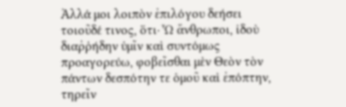Ἀλλά μοι λοιπὸν ἐπιλόγου δεήσει τοιοῦδέ τινος, ὅτι· Ὦ ἄνθρωποι, ἰδοὺ διαῤῥήδην ὑμῖν καὶ συντόμως προαγορεύω, φοβεῖσθαι μὲν Θεὸν τὸν πάντων δεσπότην τε ὁμοῦ καὶ ἐπόπτην, τηρεῖν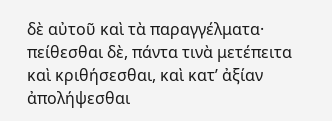δὲ αὐτοῦ καὶ τὰ παραγγέλματα· πείθεσθαι δὲ, πάντα τινὰ μετέπειτα καὶ κριθήσεσθαι, καὶ κατ’ ἀξίαν ἀπολήψεσθαι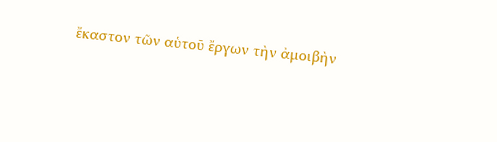ἔκαστον τῶν αὑτοῦ ἔργων τὴν ἀμοιβὴν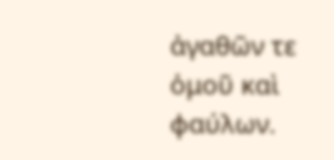ἀγαθῶν τε ὁμοῦ καὶ φαύλων.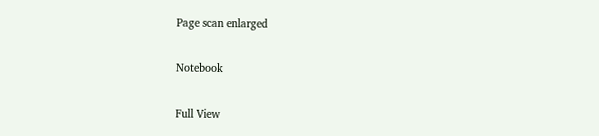Page scan enlarged

Notebook

Full View